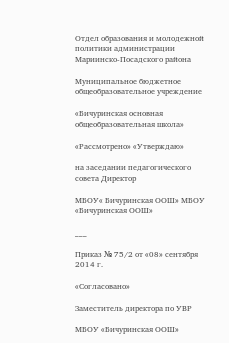Отдел образования и молодежной политики администрации Мариинско-Посадского района

Муниципальное бюджетное общеобразовательное учреждение

«Бичуринская основная общеобразовательная школа»

«Рассмотрено» «Утверждаю»

на заседании педагогического совета Директор

МБОУ« Бичуринская ООШ» МБОУ «Бичуринская ООШ»

___

Приказ № 75/2 от «08» сентября 2014 г.

«Согласовано»

Заместитель директора по УВР

МБОУ «Бичуринская ООШ»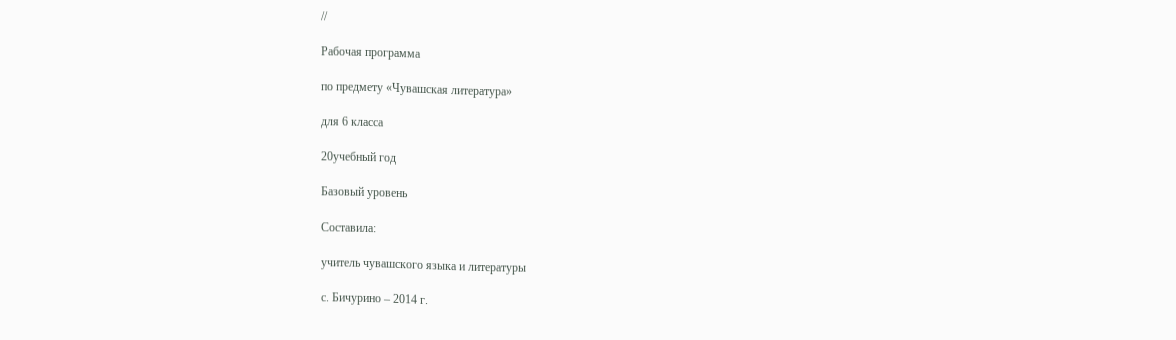//

Рабочая программа

по предмету «Чувашская литература»

для 6 класса

20учебный год

Базовый уровень

Составила:

учитель чувашского языка и литературы

с. Бичурино – 2014 г.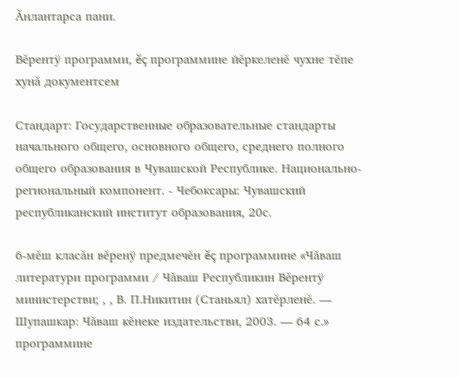Ăнлантарса пани.

Вĕрентÿ программи, ĕç программине йĕркеленĕ чухне тĕпе хунă документсем

Стандарт: Государственные образовательные стандарты начального общего, основного общего, среднего полного общего образования в Чувашской Республике. Национально-региональный компонент. - Чебоксары: Чувашский республиканский институт образования, 20с.

6-мĕш класăн вĕренÿ предмечĕн ĕç программине «Чăваш литератури программи / Чăваш Республикин Вĕрентÿ министерстви; , , В. П.Никитин (Станьял) хатĕрленĕ. — Шупашкар: Чăваш кĕнеке издательстви, 2003. — 64 с.» программине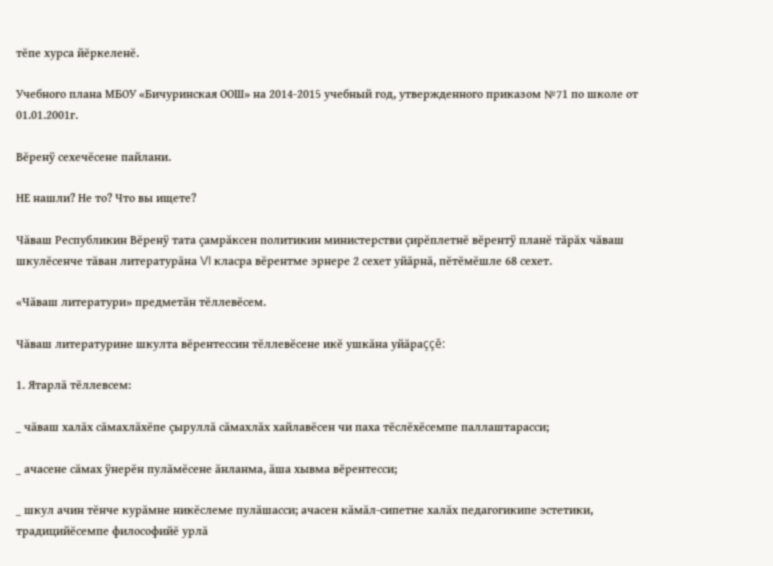тĕпе хурса йĕркеленĕ.

Учебного плана МБОУ «Бичуринская ООШ» на 2014-2015 учебный год, утвержденного приказом №71 по школе от 01.01.2001г.

Вĕренÿ сехечĕсене пайлани.

НЕ нашли? Не то? Что вы ищете?

Чăваш Республикин Вĕренÿ тата çамрăксен политикин министерстви çирĕплетнĕ вĕрентÿ планĕ тăрăх чăваш шкулĕсенче тăван литературăна VI класра вĕрентме эрнере 2 сехет уйăрнă, пĕтĕмĕшле 68 сехет.

«Чăваш литератури» предметăн тĕллевĕсем.

Чăваш литературине шкулта вĕрентессин тĕллевĕсене икĕ ушкăна уйăраççĕ:

1. Ятарлă тĕллевсем:

_ чăваш халăх сăмахлăхĕпе çыруллă сăмахлăх хайлавĕсен чи паха тĕслĕхĕсемпе паллаштарасси;

_ ачасене сăмах ÿнерĕн пулăмĕсене ăнланма, ăша хывма вĕрентесси;

_ шкул ачин тĕнче курăмне никĕслеме пулăшасси; ачасен кăмăл-сипетне халăх педагогикипе эстетики, традицийĕсемпе философийĕ урлă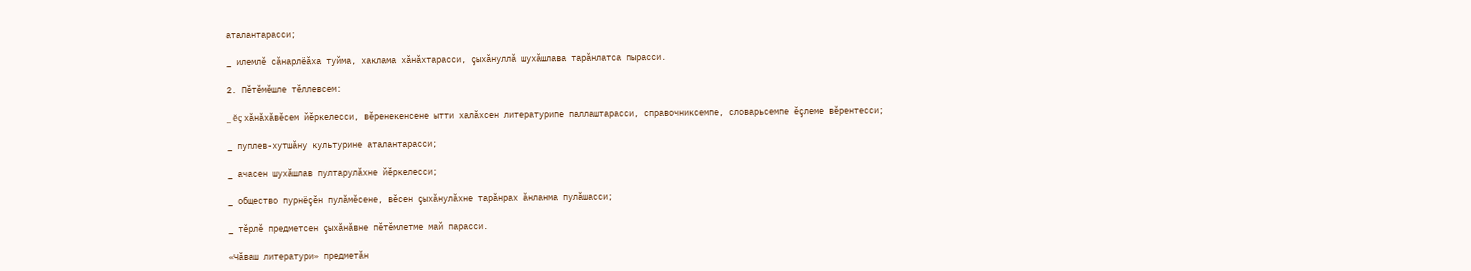аталантарасси;

_ илемлĕ сăнарлёăха туйма, хаклама хăнăхтарасси, çыхăнуллă шухăшлава тарăнлатса пырасси.

2. Пĕтĕмĕшле тĕллевсем:

_ ĕç хăнăхăвĕсем йĕркелесси, вĕренекенсене ытти халăхсен литературипе паллаштарасси, справочниксемпе, словарьсемпе ĕçлеме вĕрентесси;

_ пуплев-хутшăну культурине аталантарасси;

_ ачасен шухăшлав пултарулăхне йĕркелесси;

_ общество пурнёçĕн пулăмĕсене, вĕсен çыхăнулăхне тарăнрах ăнланма пулăшасси;

_ тĕрлĕ предметсен çыхăнăвне пĕтĕмлетме май парасси.

«Чăваш литератури» предметăн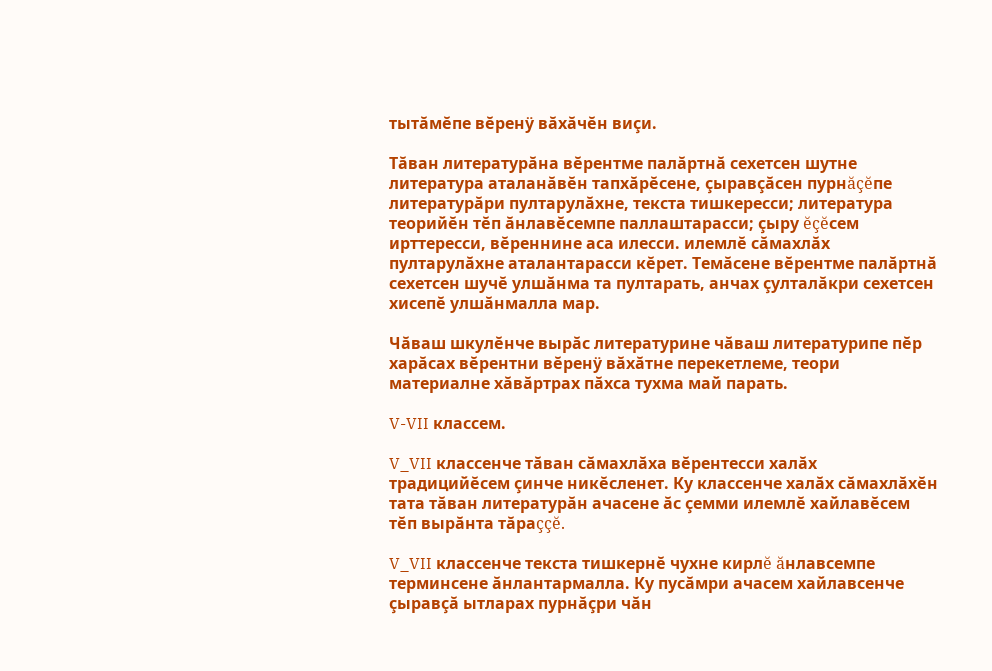тытăмĕпе вĕренÿ вăхăчĕн виçи.

Тăван литературăна вĕрентме палăртнă сехетсен шутне литература аталанăвĕн тапхăрĕсене, çыравçăсен пурнăçĕпе литературăри пултарулăхне, текста тишкересси; литература теорийĕн тĕп ăнлавĕсемпе паллаштарасси; çыру ĕçĕсем ирттересси, вĕреннине аса илесси. илемлĕ сăмахлăх пултарулăхне аталантарасси кĕрет. Темăсене вĕрентме палăртнă сехетсен шучĕ улшăнма та пултарать, анчах çулталăкри сехетсен хисепĕ улшăнмалла мар.

Чăваш шкулĕнче вырăс литературине чăваш литературипе пĕр харăсах вĕрентни вĕренÿ вăхăтне перекетлеме, теори материалне хăвăртрах пăхса тухма май парать.

V-VII классем.

V_VII классенче тăван сăмахлăха вĕрентесси халăх традицийĕсем çинче никĕсленет. Ку классенче халăх сăмахлăхĕн тата тăван литературăн ачасене ăс çемми илемлĕ хайлавĕсем тĕп вырăнта тăраççĕ.

V_VII классенче текста тишкернĕ чухне кирлĕ ăнлавсемпе терминсене ăнлантармалла. Ку пусăмри ачасем хайлавсенче çыравçă ытларах пурнăçри чăн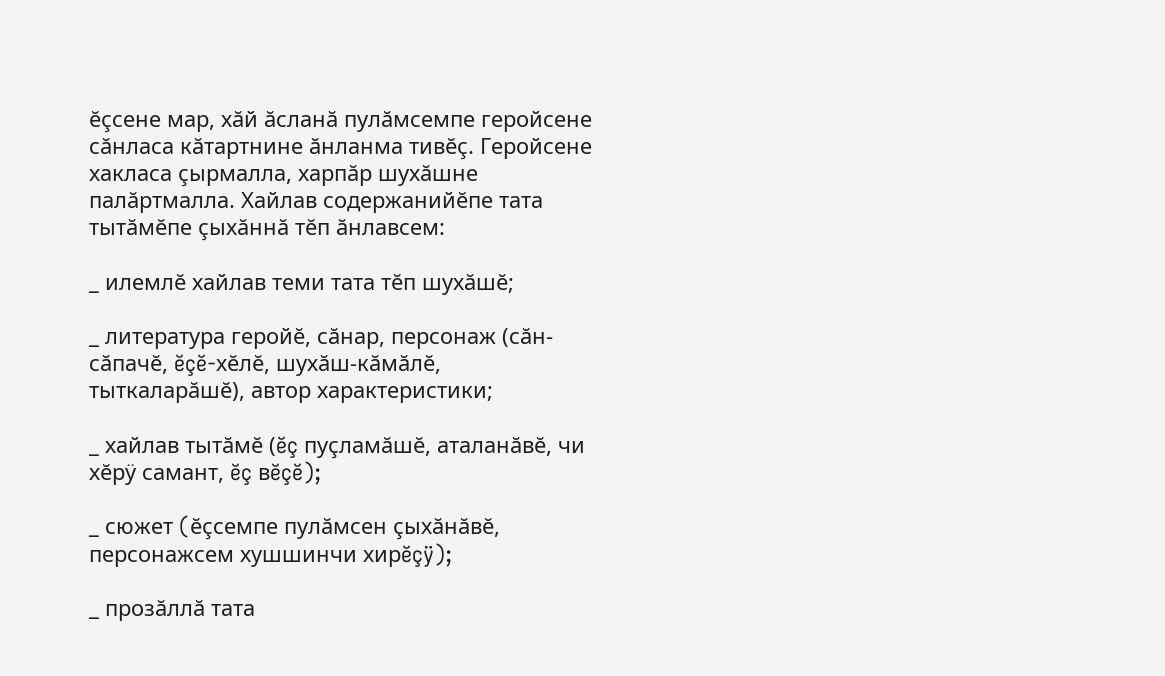ĕçсене мар, хăй ăсланă пулăмсемпе геройсене сăнласа кăтартнине ăнланма тивĕç. Геройсене хакласа çырмалла, харпăр шухăшне палăртмалла. Хайлав содержанийĕпе тата тытăмĕпе çыхăннă тĕп ăнлавсем:

_ илемлĕ хайлав теми тата тĕп шухăшĕ;

_ литература геройĕ, сăнар, персонаж (сăн-сăпачĕ, ĕçĕ-хĕлĕ, шухăш-кăмăлĕ, тыткаларăшĕ), автор характеристики;

_ хайлав тытăмĕ (ĕç пуçламăшĕ, аталанăвĕ, чи хĕрÿ самант, ĕç вĕçĕ);

_ сюжет (ĕçсемпе пулăмсен çыхăнăвĕ, персонажсем хушшинчи хирĕçÿ);

_ прозăллă тата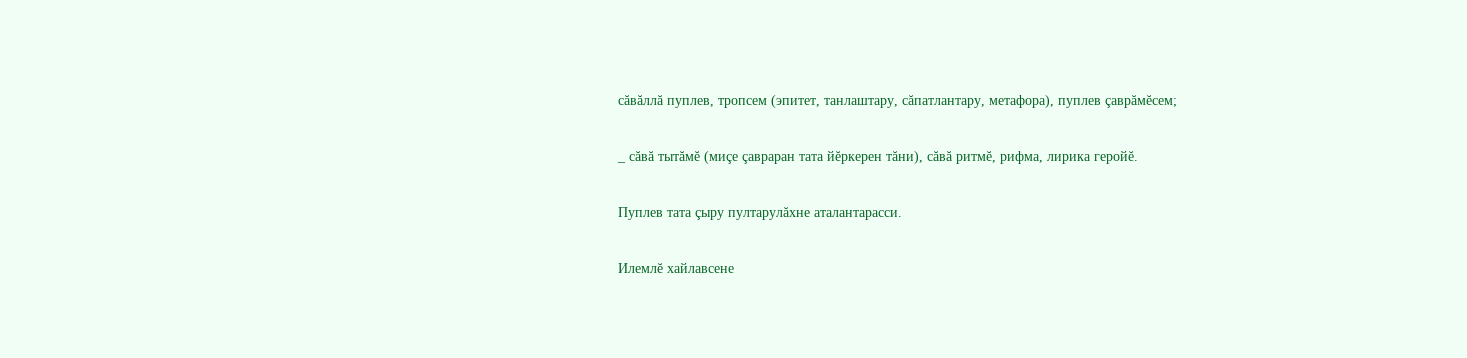сăвăллă пуплев, тропсем (эпитет, танлаштару, сăпатлантару, метафора), пуплев çаврăмĕсем;

_ сăвă тытăмĕ (миçе çавраран тата йĕркерен тăни), сăвă ритмĕ, рифма, лирика геройĕ.

Пуплев тата çыру пултарулăхне аталантарасси.

Илемлĕ хайлавсене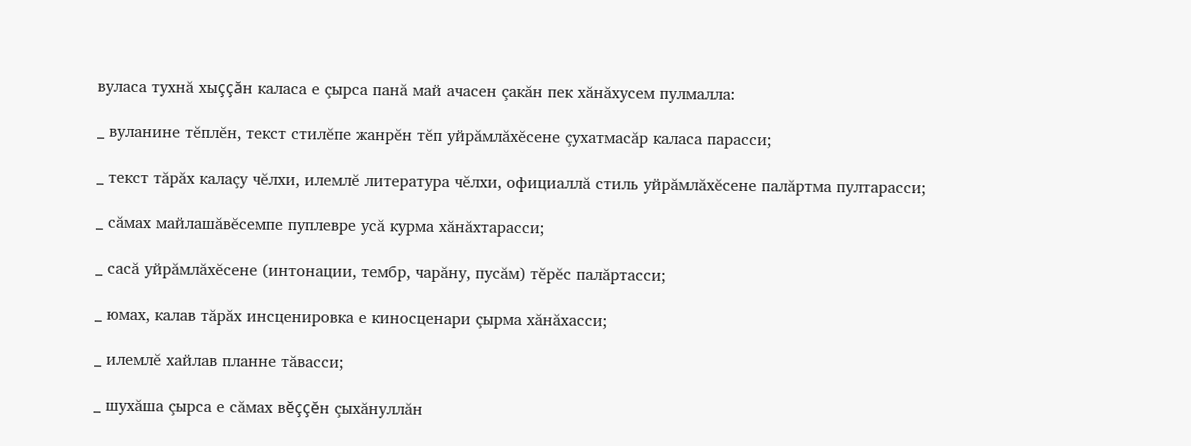вуласа тухнă хыççăн каласа е çырса панă май ачасен çакăн пек хăнăхусем пулмалла:

_ вуланине тĕплĕн, текст стилĕпе жанрĕн тĕп уйрăмлăхĕсене çухатмасăр каласа парасси;

_ текст тăрăх калаçу чĕлхи, илемлĕ литература чĕлхи, официаллă стиль уйрăмлăхĕсене палăртма пултарасси;

_ сăмах майлашăвĕсемпе пуплевре усă курма хăнăхтарасси;

_ сасă уйрăмлăхĕсене (интонации, тембр, чарăну, пусăм) тĕрĕс палăртасси;

_ юмах, калав тăрăх инсценировка е киносценари çырма хăнăхасси;

_ илемлĕ хайлав планне тăвасси;

_ шухăша çырса е сăмах вĕççĕн çыхăнуллăн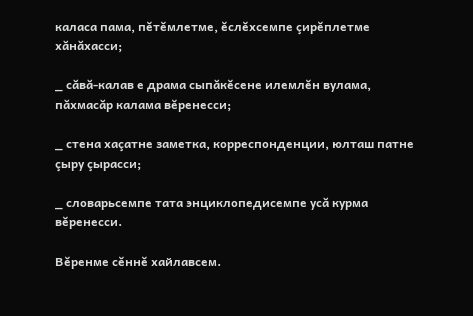каласа пама, пĕтĕмлетме, ĕслĕхсемпе çирĕплетме хăнăхасси;

_ сăвă-калав е драма сыпăкĕсене илемлĕн вулама, пăхмасăр калама вĕренесси;

_ стена хаçатне заметка, корреспонденции, юлташ патне çыру çырасси;

_ словарьсемпе тата энциклопедисемпе усă курма вĕренесси.

Вĕренме сĕннĕ хайлавсем.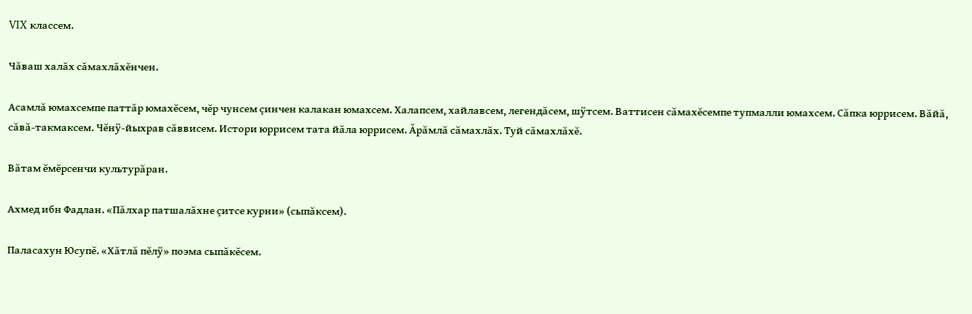VIX классем.

Чăваш халăх сăмахлăхĕнчен.

Асамлă юмахсемпе паттăр юмахĕсем, чĕр чунсем çинчен калакан юмахсем. Халапсем, хайлавсем, легендăсем, шÿтсем. Ваттисен сăмахĕсемпе тупмалли юмахсем. Сăпка юррисем. Вăйă, сăвă-такмаксем. Чĕнÿ-йыхрав сăввисем. Истори юррисем тата йăла юррисем. Ăрăмлă сăмахлăх. Туй сăмахлăхĕ.

Вăтам ĕмĕрсенчи культурăран.

Ахмед ибн Фадлан. «Пăлхар патшалăхне çитсе курни» (сыпăксем).

Паласахун Юсупĕ. «Хăтлă пĕлÿ» поэма сыпăкĕсем.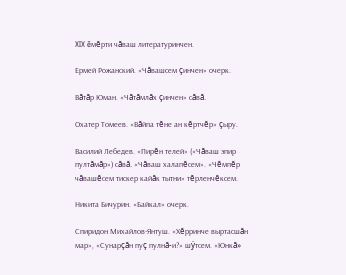XIX ĕмĕрти чăваш литературинчен.

Ермей Рожанский. «Чăвашсем çинчен» очерк.

Вăтăр Юман. «Чăтăмлăх çинчен» сăвă.

Охатер Томеев. «Вăйпа тĕне ан кĕртчĕр» çыру.

Василий Лебедев. «Пирĕн телей» («Чăваш эпир пултăмăр») сăвă. «Чăваш халапĕсем». «Чĕмпĕр чăвашĕсем тискер кайăк тытни» тĕрленчĕксем.

Никита Бичурин. «Байкал» очерк.

Спиридон Михайлов-Янтуш. «Хĕрринче выртасшăн мар», «Сунарçăн пуç пулнă-и?» шÿтсем. «Юнкă»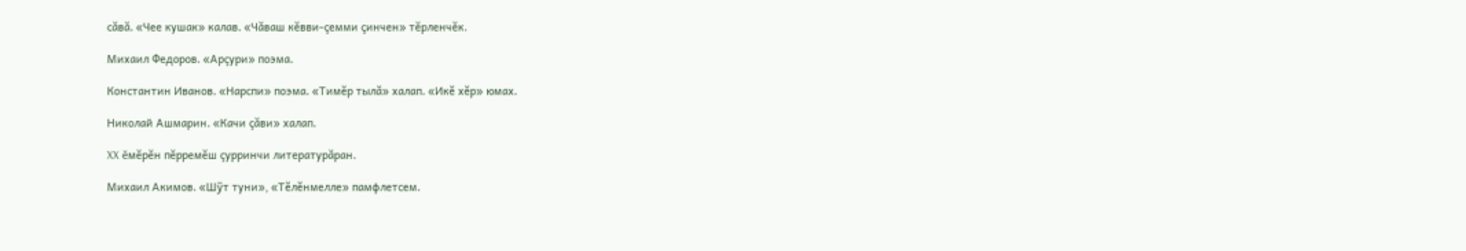сăвă. «Чее кушак» калав. «Чăваш кĕвви-çемми çинчен» тĕрленчĕк.

Михаил Федоров. «Арçури» поэма.

Константин Иванов. «Нарспи» поэма. «Тимĕр тылă» халап. «Икĕ хĕр» юмах.

Николай Ашмарин. «Качи çăви» халап.

XX ĕмĕрĕн пĕрремĕш çурринчи литературăран.

Михаил Акимов. «Шÿт туни», «Тĕлĕнмелле» памфлетсем.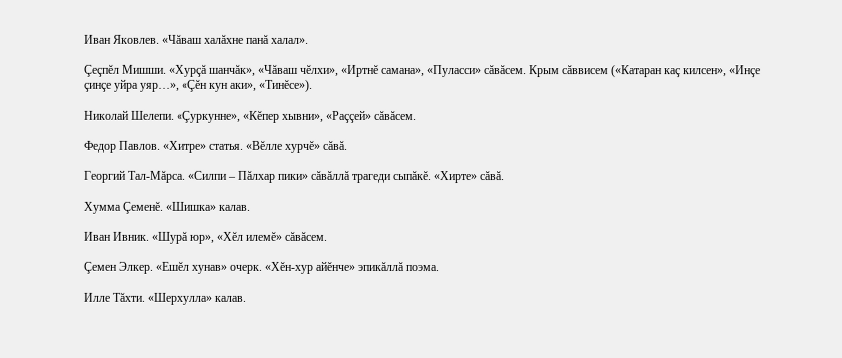Иван Яковлев. «Чăваш халăхне панă халал».

Çеçпĕл Мишши. «Хурçă шанчăк», «Чăваш чĕлхи», «Иртнĕ самана», «Пуласси» сăвăсем. Крым сăввисем («Катаран каç килсен», «Инçе çинçе уйра уяр…», «Çĕн кун аки», «Тинĕсе»).

Николай Шелепи. «Çуркунне», «Кĕпер хывни», «Раççей» сăвăсем.

Федор Павлов. «Хитре» статья. «Вĕлле хурчĕ» сăвă.

Георгий Тал-Мăрса. «Силпи – Пăлхар пики» сăвăллă трагеди сыпăкĕ. «Хирте» сăвă.

Хумма Çеменĕ. «Шишка» калав.

Иван Ивник. «Шурă юр», «Хĕл илемĕ» сăвăсем.

Çемен Элкер. «Ешĕл хунав» очерк. «Хĕн-хур айĕнче» эпикăллă поэма.

Илле Тăхти. «Шерхулла» калав.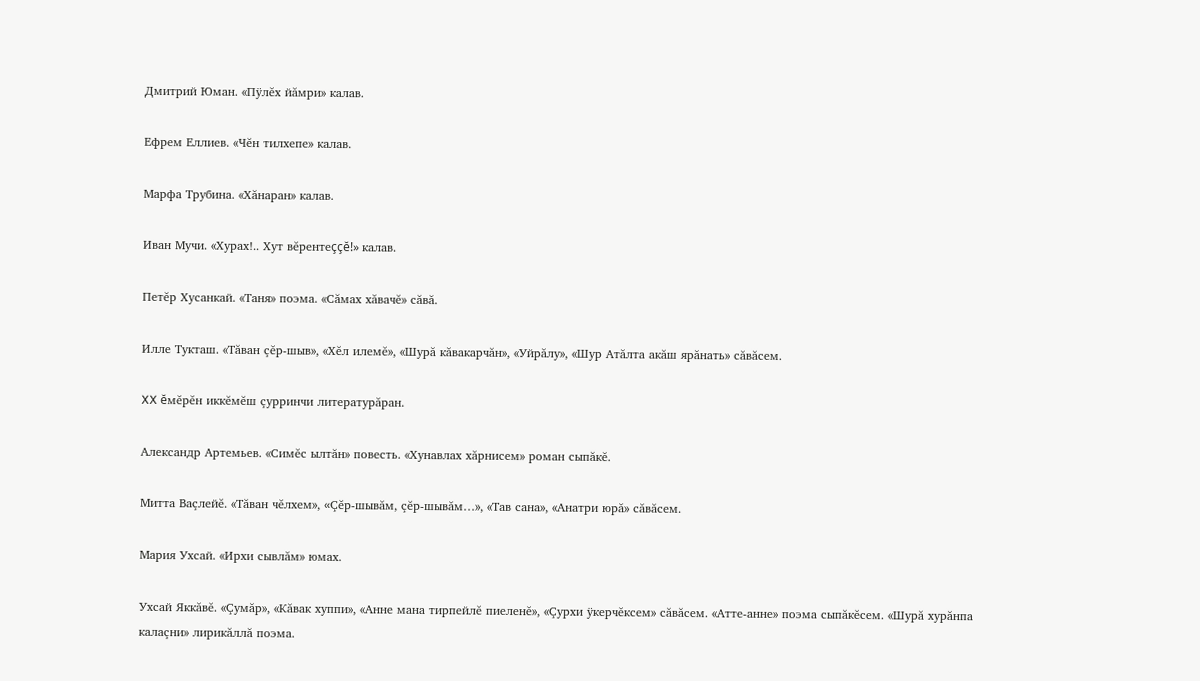Дмитрий Юман. «Пÿлĕх йăмри» калав.

Ефрем Еллиев. «Чĕн тилхепе» калав.

Марфа Трубина. «Хăнаран» калав.

Иван Мучи. «Хурах!.. Хут вĕрентеççĕ!» калав.

Петĕр Хусанкай. «Таня» поэма. «Сăмах хăвачĕ» сăвă.

Илле Тукташ. «Тăван çĕр-шыв», «Хĕл илемĕ», «Шурă кăвакарчăн», «Уйрăлу», «Шур Атăлта акăш ярăнать» сăвăсем.

XX ĕмĕрĕн иккĕмĕш çурринчи литературăран.

Александр Артемьев. «Симĕс ылтăн» повесть. «Хунавлах хăрнисем» роман сыпăкĕ.

Митта Ваçлейĕ. «Тăван чĕлхем», «Çĕр-шывăм, çĕр-шывăм…», «Тав сана», «Анатри юрă» сăвăсем.

Мария Ухсай. «Ирхи сывлăм» юмах.

Ухсай Яккăвĕ. «Çумăр», «Кăвак хуппи», «Анне мана тирпейлĕ пиеленĕ», «Çурхи ÿкерчĕксем» сăвăсем. «Атте-анне» поэма сыпăкĕсем. «Шурă хурăнпа калаçни» лирикăллă поэма.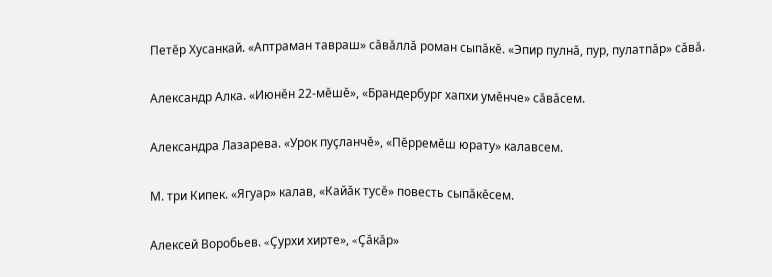Петĕр Хусанкай. «Аптраман тавраш» сăвăллă роман сыпăкĕ. «Эпир пулнă, пур, пулатпăр» сăвă.

Александр Алка. «Июнĕн 22-мĕшĕ», «Брандербург хапхи умĕнче» сăвăсем.

Александра Лазарева. «Урок пуçланчĕ», «Пĕрремĕш юрату» калавсем.

М. три Кипек. «Ягуар» калав, «Кайăк тусĕ» повесть сыпăкĕсем.

Алексей Воробьев. «Çурхи хирте», «Çăкăр»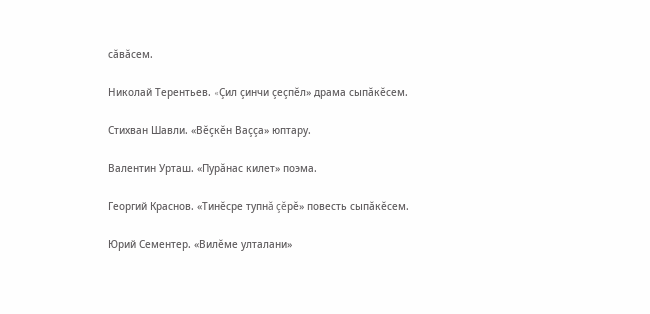сăвăсем.

Николай Терентьев. «Çил çинчи çеçпĕл» драма сыпăкĕсем.

Стихван Шавли. «Вĕçкĕн Ваççа» юптару.

Валентин Урташ. «Пурăнас килет» поэма.

Георгий Краснов. «Тинĕсре тупнă çĕрĕ» повесть сыпăкĕсем.

Юрий Сементер. «Вилĕме улталани»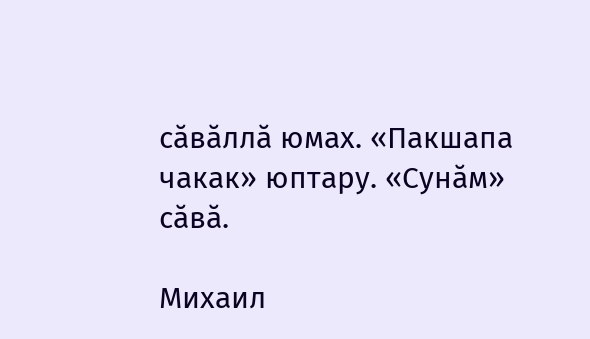сăвăллă юмах. «Пакшапа чакак» юптару. «Сунăм» сăвă.

Михаил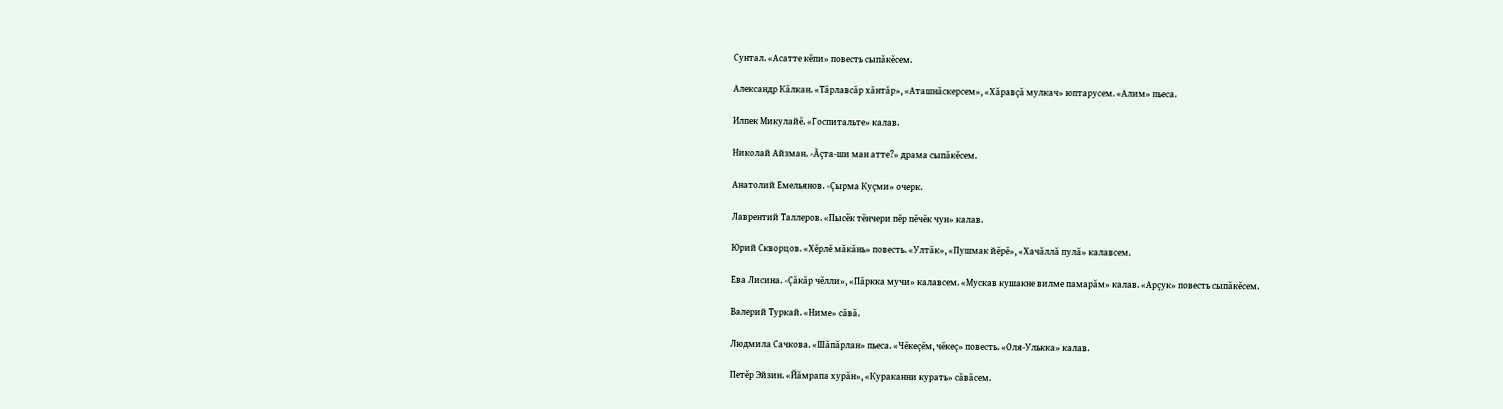Сунтал. «Асатте кĕпи» повесть сыпăкĕсем.

Александр Кăлкан. «Тăрлавсăр хăнтăр», «Аташнăскерсем», «Хăравçă мулкач» юптарусем. «Алим» пьеса.

Илпек Микулайĕ. «Госпитальте» калав.

Николай Айзман. «Ăçта-ши ман атте?» драма сыпăкĕсем.

Анатолий Емельянов. «Çырма Куçми» очерк.

Лаврентий Таллеров. «Пысёк тĕнчери пĕр пĕчĕк чун» калав.

Юрий Скворцов. «Хĕрлĕ мăкăнь» повесть. «Ултăк», «Пушмак йĕрĕ», «Хачăллă пулă» калавсем.

Ева Лисина. «Çăкăр чĕлли», «Пăркка мучи» калавсем. «Мускав кушакне вилме памарăм» калав. «Арçук» повесть сыпăкĕсем.

Валерий Туркай. «Ниме» сăвă.

Людмила Сачкова. «Шăпăрлан» пьеса. «Чĕкеçĕм, чĕкеç» повесть. «Оля-Улькка» калав.

Петĕр Эйзин. «Йăмрапа хурăн», «Кураканни курать» сăвăсем.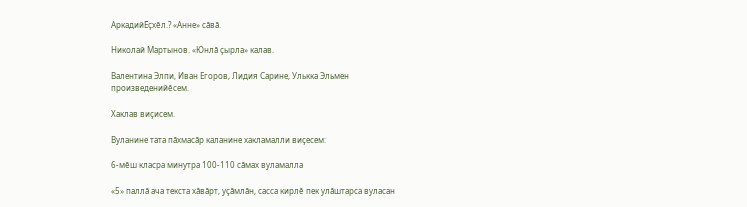АркадийĔçхĕл.? «Анне» сăвă.

Николай Мартынов. «Юнлă çырла» калав.

Валентина Элпи, Иван Егоров, Лидия Сарине, Улькка Эльмен произведенийĕсем.

Хаклав виçисем.

Вуланине тата пăхмасăр каланине хакламалли виçесем:

6-мĕш класра минутра 100-110 сăмах вуламалла

«5» паллă ача текста хăвăрт, уçăмлăн, сасса кирлĕ пек улăштарса вуласан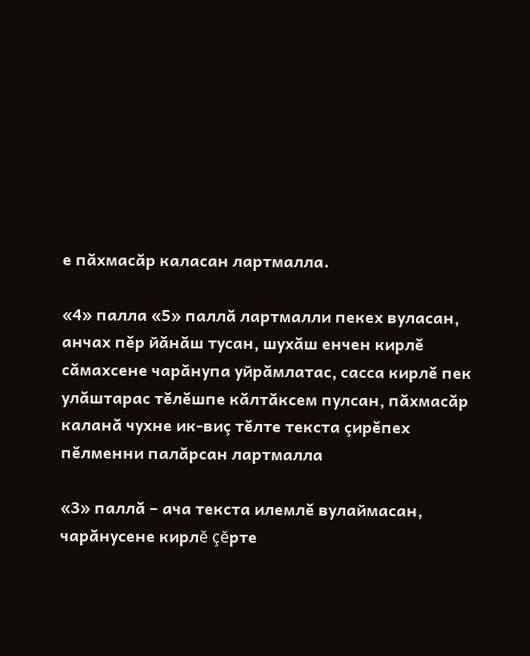е пăхмасăр каласан лартмалла.

«4» палла «5» паллă лартмалли пекех вуласан, анчах пĕр йăнăш тусан, шухăш енчен кирлĕ сăмахсене чарăнупа уйрăмлатас, сасса кирлĕ пек улăштарас тĕлĕшпе кăлтăксем пулсан, пăхмасăр каланă чухне ик-виç тĕлте текста çирĕпех пĕлменни палăрсан лартмалла

«3» паллă – ача текста илемлĕ вулаймасан, чарăнусене кирлĕ çĕрте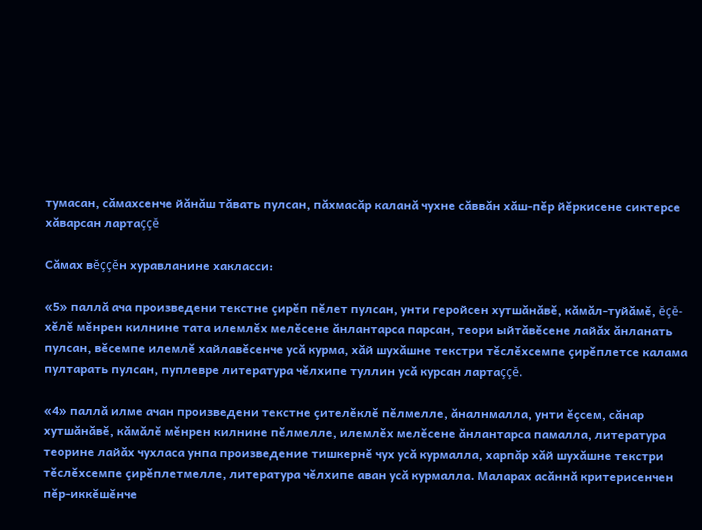тумасан, сăмахсенче йăнăш тăвать пулсан, пăхмасăр каланă чухне сăввăн хăш-пĕр йĕркисене сиктерсе хăварсан лартаççĕ

Сăмах вĕççĕн хуравланине хакласси:

«5» паллă ача произведени текстне çирĕп пĕлет пулсан, унти геройсен хутшăнăвĕ, кăмăл-туйăмĕ, ĕçĕ-хĕлĕ мĕнрен килнине тата илемлĕх мелĕсене ăнлантарса парсан, теори ыйтăвĕсене лайăх ăнланать пулсан, вĕсемпе илемлĕ хайлавĕсенче усă курма, хăй шухăшне текстри тĕслĕхсемпе çирĕплетсе калама пултарать пулсан, пуплевре литература чĕлхипе туллин усă курсан лартаççĕ.

«4» паллă илме ачан произведени текстне çителĕклĕ пĕлмелле, ăналнмалла, унти ĕçсем, сăнар хутшăнăвĕ, кăмăлĕ мĕнрен килнине пĕлмелле, илемлĕх мелĕсене ăнлантарса памалла, литература теорине лайăх чухласа унпа произведение тишкернĕ чух усă курмалла, харпăр хăй шухăшне текстри тĕслĕхсемпе çирĕплетмелле, литература чĕлхипе аван усă курмалла. Маларах асăннă критерисенчен пĕр-иккĕшĕнче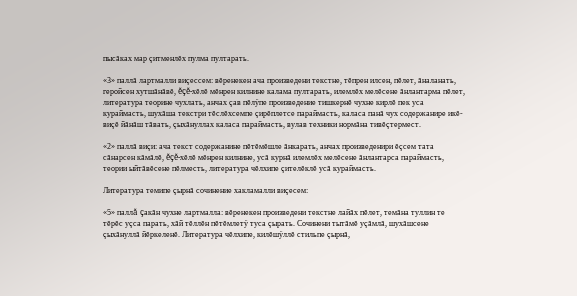пысăках мар çитменлĕх пулма пултарать.

«3» паллă лартмалли виçессем: вĕренекен ача произведени текстне, тĕпрен илсен, пĕлет, ăналанать, геройсен хутшăнăвĕ, ĕçĕ-хĕлĕ мĕнрен килнине калама пултарать, илемлĕх мелĕсене ăнлантарма пĕлет, литература теорине чухлать, анчах çав пĕлÿпе произведение тишкернĕ чухне кирлĕ пек уса кураймасть, шухăша текстри тĕслĕхсемпе çирĕплетсе параймасть, каласа панă чух содержанире икĕ-виçĕ йăнăш тăвать, çыхăнуллах каласа параймасть, вулав техники нормăна тивĕçтермест.

«2» паллă виçи: ача текст содержанине пĕтĕмĕшле ăнкарать, анчах произведенири ĕçсем тата сăнарсен кăмăлĕ, ĕçĕ-хĕлĕ мĕнрен килнине, усă курнă илемлĕх мелĕсене ăнлантарса параймасть, теории ыйтăвĕсене пĕлместь, литература чĕлхипе çителĕклĕ усă кураймасть.

Литература темипе çырнă сочинение хакламалли виçесем:

«5» паллă çакăн чухне лартмалла: вĕренекен произведени текстне лайăх пĕлет, темăна туллин те тĕрĕс уçса парать, хăй тĕллĕн пĕтĕмлетÿ туса çырать. Сочинени тытăмĕ уçăмлă, шухăшсене çыхăнуллă йĕркеленĕ. Литература чĕлхипе, килĕшÿллĕ стильпе çырнă,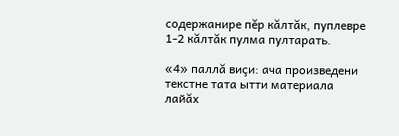содержанире пĕр кăлтăк, пуплевре 1-2 кăлтăк пулма пултарать.

«4» паллă виçи: ача произведени текстне тата ытти материала лайăх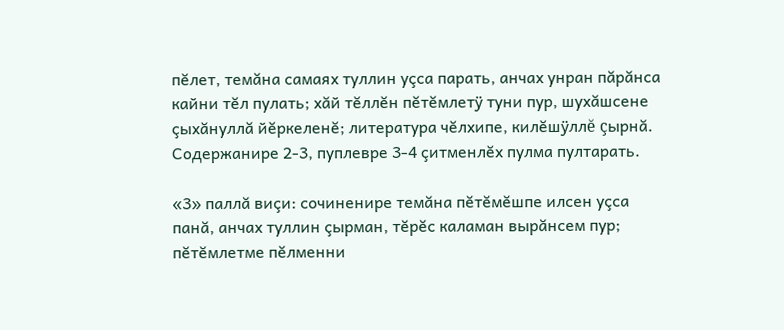пĕлет, темăна самаях туллин уçса парать, анчах унран пăрăнса кайни тĕл пулать; хăй тĕллĕн пĕтĕмлетÿ туни пур, шухăшсене çыхăнуллă йĕркеленĕ; литература чĕлхипе, килĕшÿллĕ çырнă. Содержанире 2-3, пуплевре 3-4 çитменлĕх пулма пултарать.

«3» паллă виçи: сочиненире темăна пĕтĕмĕшпе илсен уçса панă, анчах туллин çырман, тĕрĕс каламан вырăнсем пур; пĕтĕмлетме пĕлменни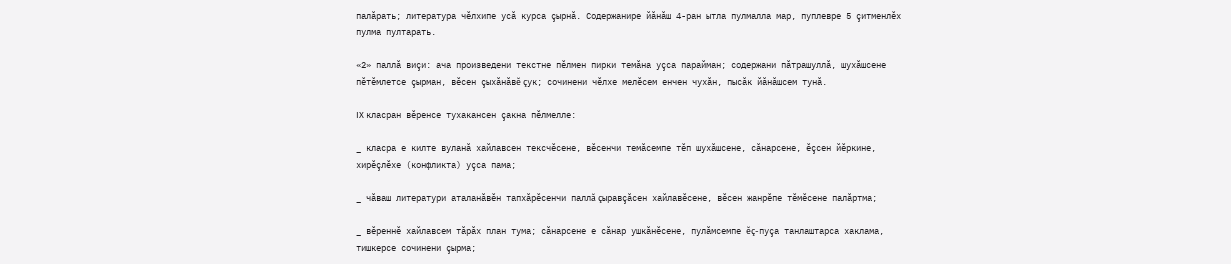палăрать; литература чĕлхипе усă курса çырнă. Содержанире йăнăш 4-ран ытла пулмалла мар, пуплевре 5 çитменлĕх пулма пултарать.

«2» паллă виçи: ача произведени текстне пĕлмен пирки темăна уçса парайман; содержани пăтрашуллă, шухăшсене пĕтĕмлетсе çырман, вĕсен çыхăнăвĕ çук; сочинени чĕлхе мелĕсем енчен чухăн, пысăк йăнăшсем тунă.

IX класран вĕренсе тухакансен çакна пĕлмелле:

_ класра е килте вуланă хайлавсен тексчĕсене, вĕсенчи темăсемпе тĕп шухăшсене, сăнарсене, ĕçсен йĕркине, хирĕçлĕхе (конфликта) уçса пама;

_ чăваш литератури аталанăвĕн тапхăрĕсенчи паллă çыравçăсен хайлавĕсене, вĕсен жанрĕпе тĕмĕсене палăртма;

_ вĕреннĕ хайлавсем тăрăх план тума; сăнарсене е сăнар ушкăнĕсене, пулăмсемпе ĕç-пуçа танлаштарса хаклама, тишкерсе сочинени çырма;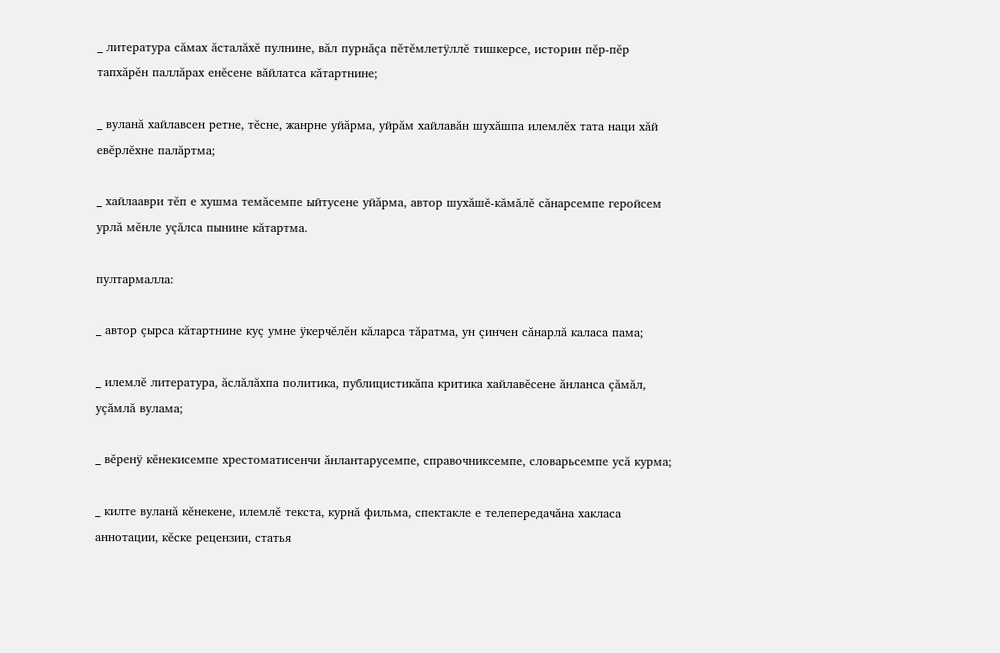_ литература сăмах ăсталăхĕ пулнине, вăл пурнăçа пĕтĕмлетÿллĕ тишкерсе, историн пĕр-пĕр тапхăрĕн паллăрах енĕсене вăйлатса кăтартнине;

_ вуланă хайлавсен ретне, тĕсне, жанрне уйăрма, уйрăм хайлавăн шухăшпа илемлĕх тата наци хăй евĕрлĕхне палăртма;

_ хайлааври тĕп е хушма темăсемпе ыйтусене уйăрма, автор шухăшĕ-кăмăлĕ сăнарсемпе геройсем урлă мĕнле уçăлса пынине кăтартма.

пултармалла:

_ автор çырса кăтартнине куç умне ÿкерчĕлĕн кăларса тăратма, ун çинчен сăнарлă каласа пама;

_ илемлĕ литература, ăслăлăхпа политика, публицистикăпа критика хайлавĕсене ăнланса çăмăл, уçăмлă вулама;

_ вĕренÿ кĕнекисемпе хрестоматисенчи ăнлантарусемпе, справочниксемпе, словарьсемпе усă курма;

_ килте вуланă кĕнекене, илемлĕ текста, курнă фильма, спектакле е телепередачăна хакласа аннотации, кĕске рецензии, статья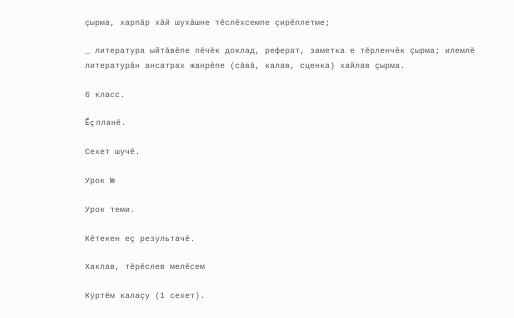çырма, харпăр хăй шухăшне тĕслĕхсемпе çирĕплетме;

_ литература ыйтăвĕпе пĕчĕк доклад, реферат, заметка е тĕрленчĕк çырма; илемлĕ литературăн ансатрах жанрĕпе (сăвă, калав, сценка) хайлав çырма.

6 класс.

Ĕç планĕ.

Сехет шучĕ.

Урок №

Урок теми.

Кĕтекен еç результачĕ.

Хаклав, тĕрĕслев мелĕсем

Кÿртĕм калаçу (1 сехет).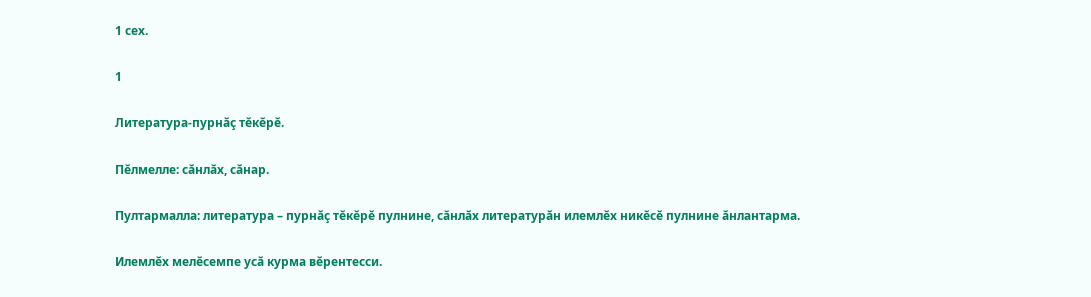1 сех.

1

Литература-пурнăç тĕкĕрĕ.

Пĕлмелле: сăнлăх, сăнар.

Пултармалла: литература – пурнăç тĕкĕрĕ пулнине, сăнлăх литературăн илемлĕх никĕсĕ пулнине ăнлантарма.

Илемлĕх мелĕсемпе усă курма вĕрентесси.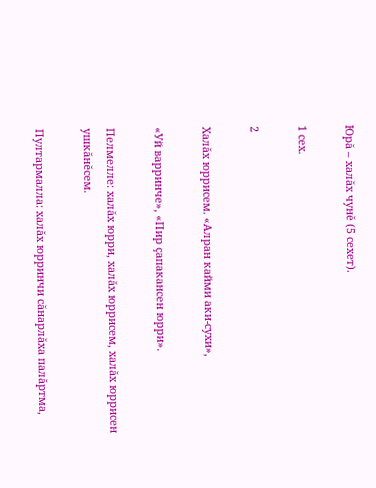Юрă – халăх чунĕ (5 сехет).

1 сех.

2

Халăх юррисем. «Алран кайми аки-сухи»,

«Уй варринче», «Пир çапакансен юрри».

Пелмелле: халăх юрри, халăх юррисем, халăх юррисен ушкăнĕсем.

Пултармалла: халăх юрринчи сăнарлăха палăртма,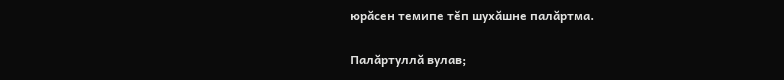юрăсен темипе тĕп шухăшне палăртма.

Палăртуллă вулав;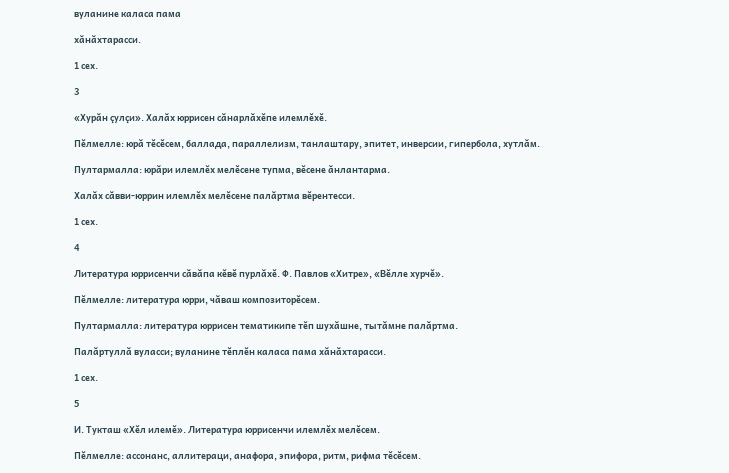вуланине каласа пама

хăнăхтарасси.

1 сех.

3

«Хурăн çулçи». Халăх юррисен сăнарлăхĕпе илемлĕхĕ.

Пĕлмелле: юрă тĕсĕсем, баллада, параллелизм, танлаштару, эпитет, инверсии, гипербола, хутлăм.

Пултармалла: юрăри илемлĕх мелĕсене тупма, вĕсене ăнлантарма.

Халăх сăвви-юррин илемлĕх мелĕсене палăртма вĕрентесси.

1 сех.

4

Литература юррисенчи сăвăпа кĕвĕ пурлăхĕ. Ф. Павлов «Хитре», «Вĕлле хурчĕ».

Пĕлмелле: литература юрри, чăваш композиторĕсем.

Пултармалла: литература юррисен тематикипе тĕп шухăшне, тытăмне палăртма.

Палăртуллă вуласси; вуланине тĕплĕн каласа пама хăнăхтарасси.

1 сех.

5

И. Тукташ «Хĕл илемĕ». Литература юррисенчи илемлĕх мелĕсем.

Пĕлмелле: ассонанс, аллитераци, анафора, эпифора, ритм, рифма тĕсĕсем.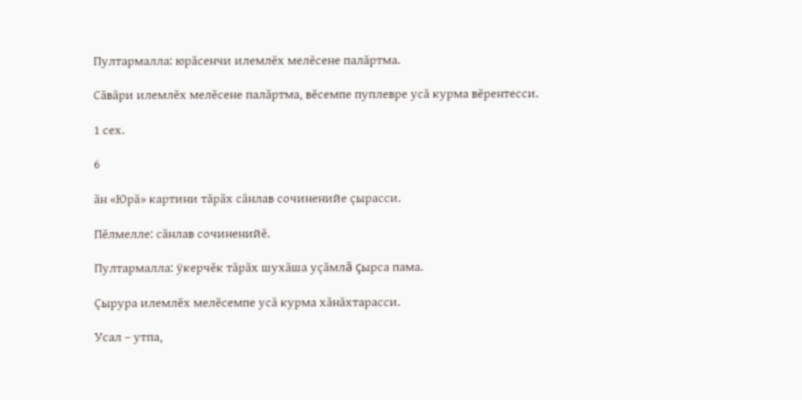Пултармалла: юрăсенчи илемлĕх мелĕсене палăртма.

Сăвăри илемлĕх мелĕсене палăртма, вĕсемпе пуплевре усă курма вĕрентесси.

1 сех.

6

ăн «Юрă» картини тăрăх сăнлав сочиненийе çырасси.

Пĕлмелле: сăнлав сочиненийĕ.

Пултармалла: ӱкерчĕк тăрăх шухăша уçăмлă çырса пама.

Çырура илемлĕх мелĕсемпе усă курма хăнăхтарасси.

Усал – утпа,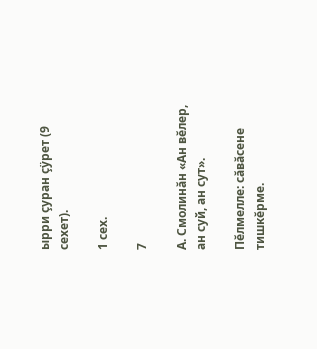ырри çуран çÿрет (9 сехет).

1 сех.

7

А. Смолинăн «Ан вĕлер, ан суй, ан сут».

Пĕлмелле: сăвăсене тишкĕрме.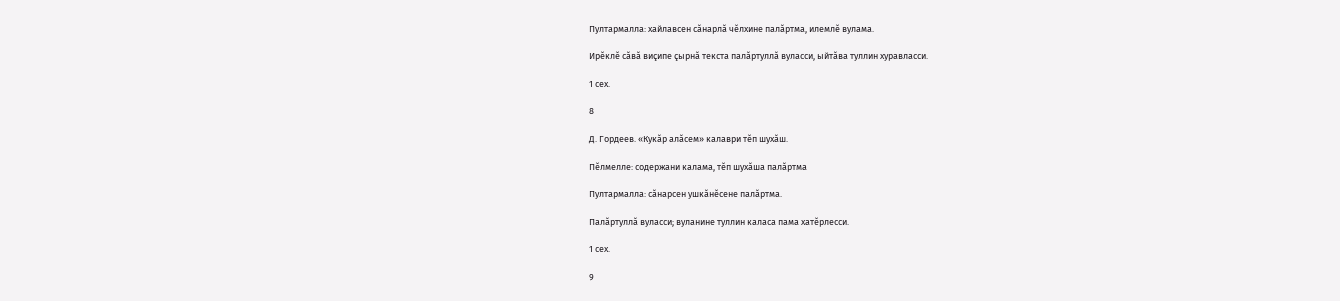Пултармалла: хайлавсен сăнарлă чĕлхине палăртма, илемлĕ вулама.

Ирĕклĕ сăвă виçипе çырнă текста палăртуллă вуласси, ыйтăва туллин хуравласси.

1 сех.

8

Д. Гордеев. «Кукăр алăсем» калаври тĕп шухăш.

Пĕлмелле: содержани калама, тĕп шухăша палăртма

Пултармалла: сăнарсен ушкăнĕсене палăртма.

Палăртуллă вуласси; вуланине туллин каласа пама хатĕрлесси.

1 сех.

9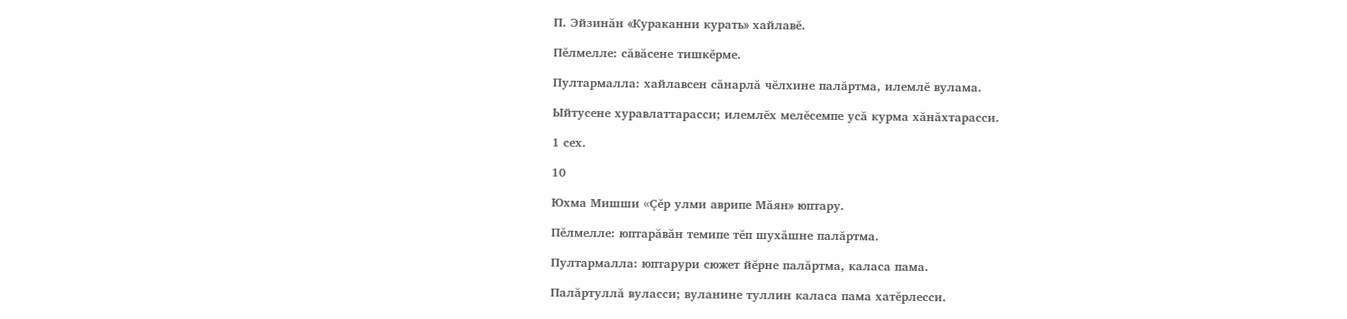П. Эйзинăн «Кураканни курать» хайлавĕ.

Пĕлмелле: сăвăсене тишкĕрме.

Пултармалла: хайлавсен сăнарлă чĕлхине палăртма, илемлĕ вулама.

Ыйтусене хуравлаттарасси; илемлĕх мелĕсемпе усă курма хăнăхтарасси.

1 сех.

10

Юхма Мишши «Çĕр улми аврипе Мăян» юптару.

Пĕлмелле: юптарăвăн темипе тĕп шухăшне палăртма.

Пултармалла: юптарури сюжет йĕрне палăртма, каласа пама.

Палăртуллă вуласси; вуланине туллин каласа пама хатĕрлесси.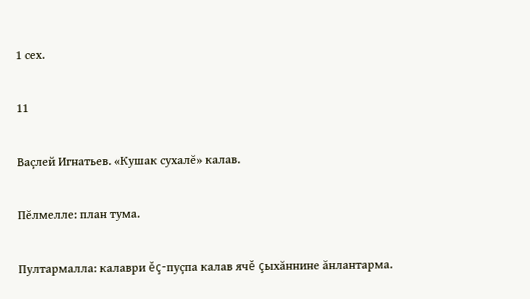1 сех.

11

Ваçлей Игнатьев. «Кушак сухалĕ» калав.

Пĕлмелле: план тума.

Пултармалла: калаври ĕç-пуçпа калав ячĕ çыхăннине ăнлантарма.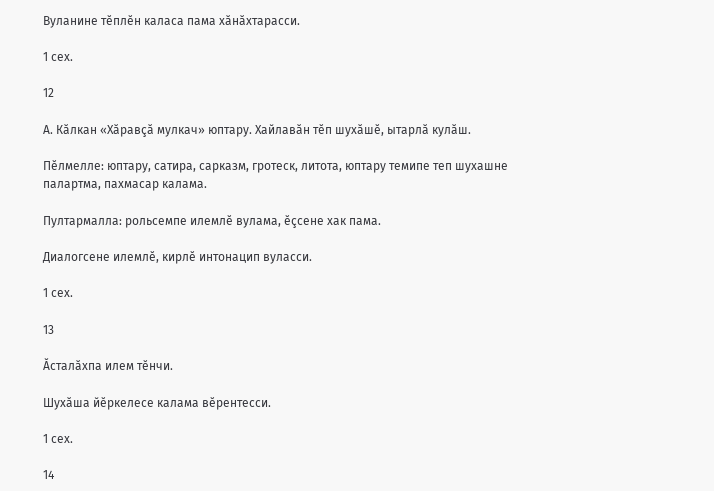Вуланине тĕплĕн каласа пама хăнăхтарасси.

1 сех.

12

А. Кăлкан «Хăравçă мулкач» юптару. Хайлавăн тĕп шухăшĕ, ытарлă кулăш.

Пĕлмелле: юптару, сатира, сарказм, гротеск, литота, юптару темипе теп шухашне палартма, пахмасар калама.

Пултармалла: рольсемпе илемлĕ вулама, ĕçсене хак пама.

Диалогсене илемлĕ, кирлĕ интонацип вуласси.

1 сех.

13

Ăсталăхпа илем тĕнчи.

Шухăша йĕркелесе калама вĕрентесси.

1 сех.

14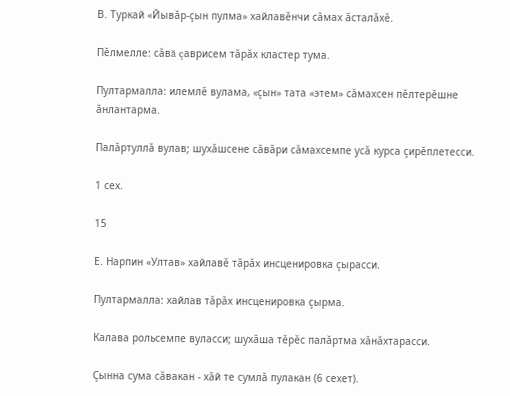В. Туркай «Йывăр-çын пулма» хайлавĕнчи сăмах ăсталăхĕ.

Пĕлмелле: сăвă çаврисем тăрăх кластер тума.

Пултармалла: илемлĕ вулама, «çын» тата «этем» сăмахсен пĕлтерĕшне ăнлантарма.

Палăртуллă вулав; шухăшсене сăвăри сăмахсемпе усă курса çирĕплетесси.

1 сех.

15

Е. Нарпин «Ултав» хайлавĕ тăрăх инсценировка çырасси.

Пултармалла: хайлав тăрăх инсценировка çырма.

Калава рольсемпе вуласси; шухăша тĕрĕс палăртма хăнăхтарасси.

Çынна сума сăвакан - хăй те сумлă пулакан (6 сехет).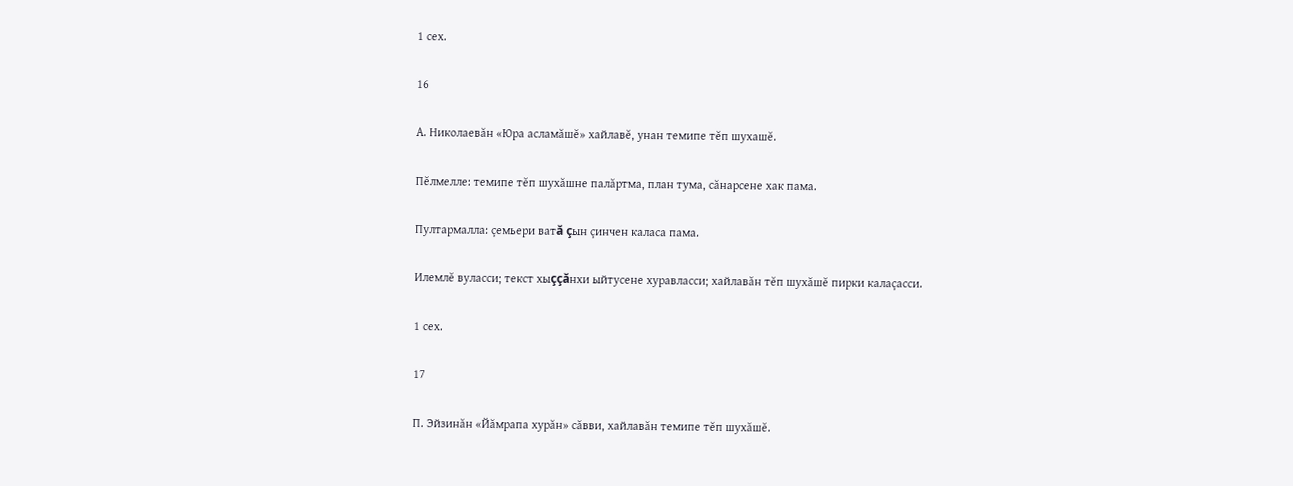1 сех.

16

А. Николаевăн «Юра асламăшĕ» хайлавĕ, унан темипе тĕп шухашĕ.

Пĕлмелле: темипе тĕп шухăшне палăртма, план тума, сăнарсене хак пама.

Пултармалла: çемьери ватă çын çинчен каласа пама.

Илемлĕ вуласси; текст хыççăнхи ыйтусене хуравласси; хайлавăн тĕп шухăшĕ пирки калаçасси.

1 сех.

17

П. Эйзинăн «Йăмрапа хурăн» сăвви, хайлавăн темипе тĕп шухăшĕ.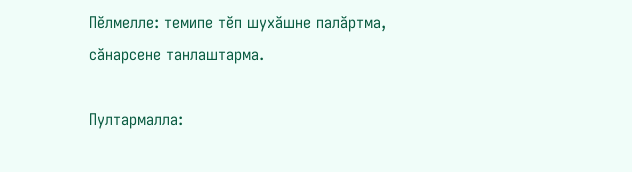Пĕлмелле: темипе тĕп шухăшне палăртма, сăнарсене танлаштарма.

Пултармалла: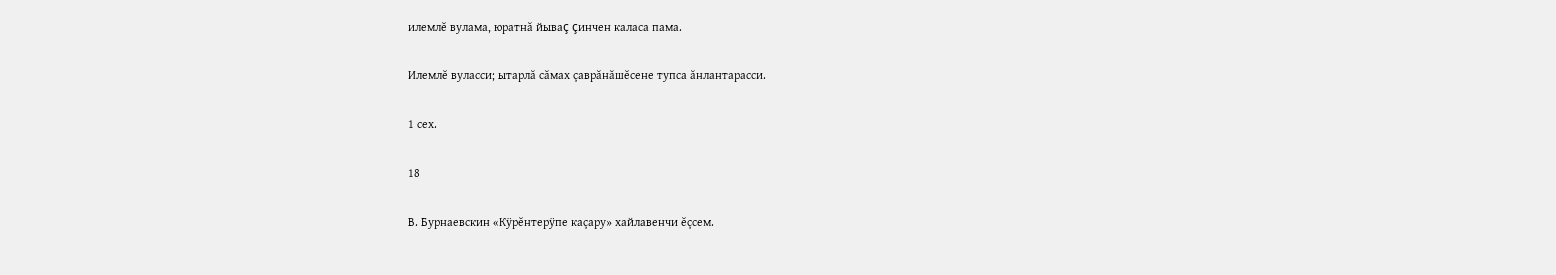илемлĕ вулама, юратнă йываç çинчен каласа пама.

Илемлĕ вуласси; ытарлă сăмах çаврăнăшĕсене тупса ăнлантарасси.

1 сех.

18

В. Бурнаевскин «Кӱрĕнтерӱпе каçару» хайлавенчи ĕçсем.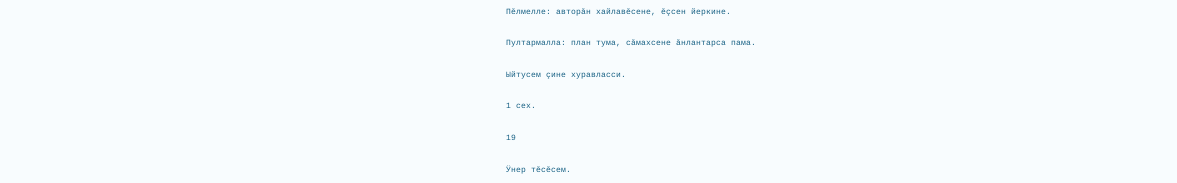Пĕлмелле: авторăн хайлавĕсене, ĕçсен йеркине.

Пултармалла: план тума, сăмахсене ăнлантарса пама.

Ыйтусем çине хуравласси.

1 сех.

19

Ӱнер тĕсĕсем.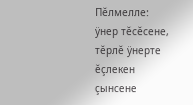Пĕлмелле: ӱнер тĕсĕсене, тĕрлĕ ӱнерте ĕçлекен çынсене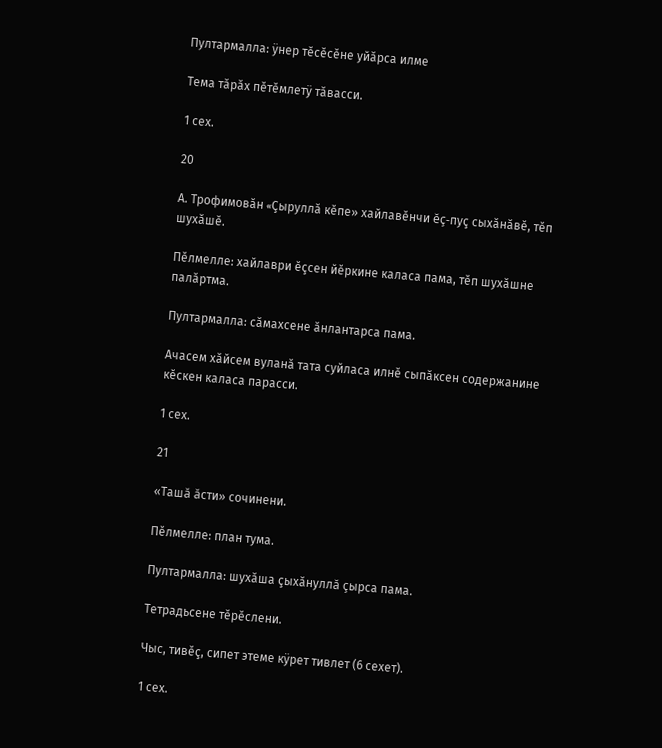Пултармалла: ӱнер тĕсĕсĕне уйăрса илме

Тема тăрăх пĕтĕмлетÿ тăвасси.

1 сех.

20

А. Трофимовăн «Çыруллă кĕпе» хайлавĕнчи ĕç-пуç сыхăнăвĕ, тĕп шухăшĕ.

Пĕлмелле: хайлаври ĕçсен йĕркине каласа пама, тĕп шухăшне палăртма.

Пултармалла: сăмахсене ăнлантарса пама.

Ачасем хăйсем вуланă тата суйласа илнĕ сыпăксен содержанине кĕскен каласа парасси.

1 сех.

21

«Ташă ăсти» сочинени.

Пĕлмелле: план тума.

Пултармалла: шухăша çыхăнуллă çырса пама.

Тетрадьсене тĕрĕслени.

Чыс, тивĕç, сипет этеме кÿрет тивлет (6 сехет).

1 сех.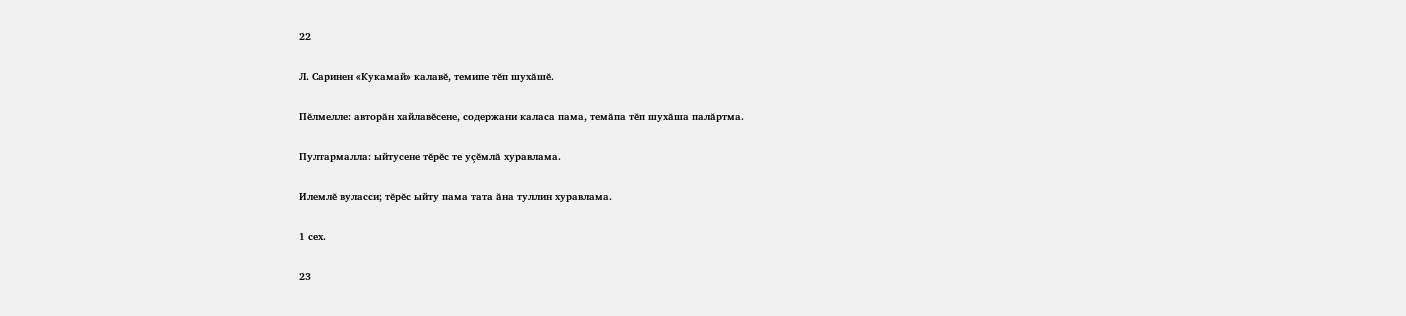22

Л. Саринен «Кукамай» калавĕ, темипе тĕп шухăшĕ.

Пĕлмелле: авторăн хайлавĕсене, содержани каласа пама, темăпа тĕп шухăша палăртма.

Пултармалла: ыйтусене тĕрĕс те уçĕмлă хуравлама.

Илемлĕ вуласси; тĕрĕс ыйту пама тата ăна туллин хуравлама.

1 сех.

23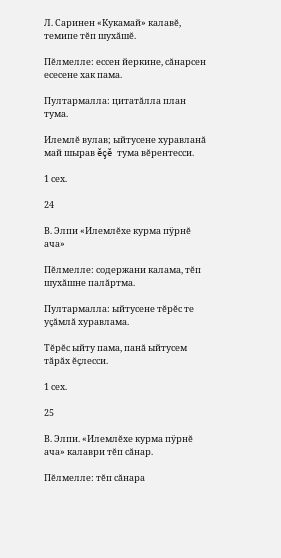Л. Саринен «Кукамай» калавĕ, темипе тĕп шухăшĕ.

Пĕлмелле: ессен йеркине, сăнарсен есесене хак пама.

Пултармалла: цитатăлла план тума.

Илемлĕ вулав; ыйтусене хуравланă май шырав ĕçĕ тума вĕрентесси.

1 сех.

24

В. Элпи «Илемлĕхе курма пӱрнĕ ача»

Пĕлмелле: содержани калама, тĕп шухăшне палăртма.

Пултармалла: ыйтусене тĕрĕс те уçăмлă хуравлама.

Тĕрĕс ыйту пама, панă ыйтусем тăрăх ĕçлесси.

1 сех.

25

В. Элпи. «Илемлĕхе курма пӱрнĕ ача» калаври тĕп сăнар.

Пĕлмелле: тĕп сăнара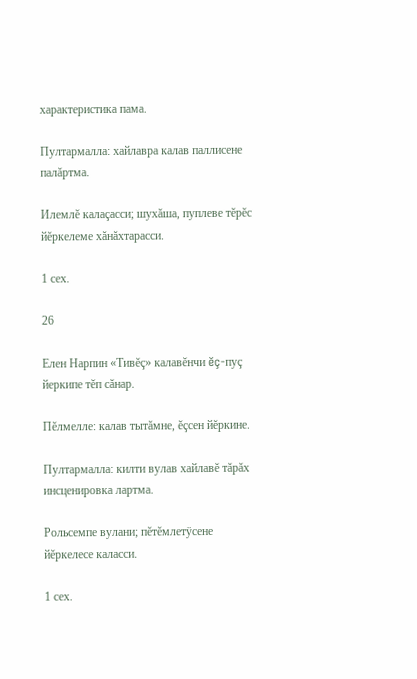характеристика пама.

Пултармалла: хайлавра калав паллисене палăртма.

Илемлĕ калаçасси; шухăша, пуплеве тĕрĕс йĕркелеме хăнăхтарасси.

1 сех.

26

Елен Нарпин «Тивĕç» калавĕнчи ĕç-пуç йеркипе тĕп сăнар.

Пĕлмелле: калав тытăмне, ĕçсен йĕркине.

Пултармалла: килти вулав хайлавĕ тăрăх инсценировка лартма.

Рольсемпе вулани; пĕтĕмлетÿсене йĕркелесе каласси.

1 сех.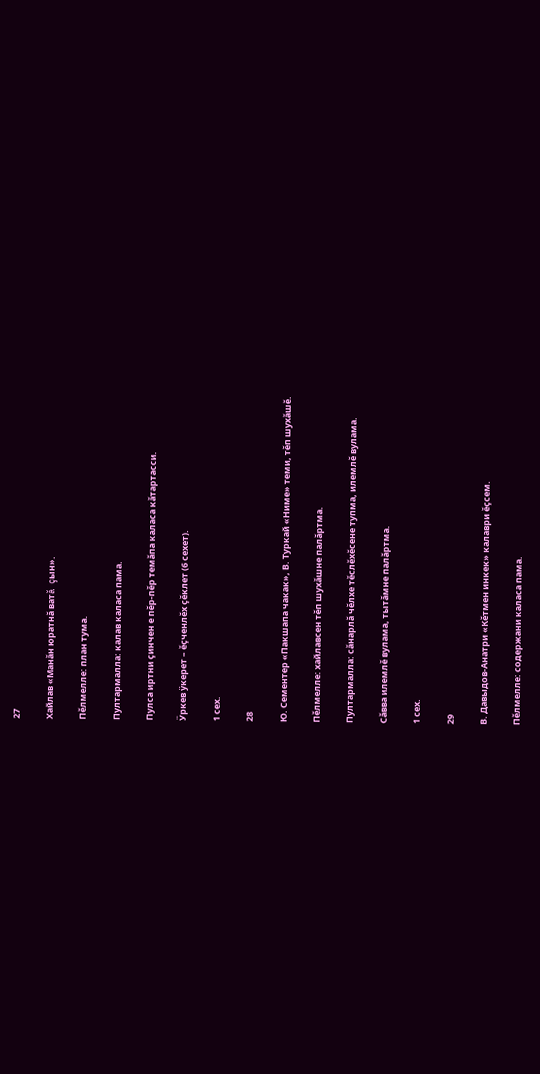27

Хайлав «Манăн юратнă ватă çын».

Пĕлмелле: план тума.

Пултармалла: калав каласа пама.

Пулса иртни çинчен е пĕр-пĕр темăпа каласа кăтартасси.

Ӱркев ÿкерет – ĕçченлĕх çĕклет (6 сехет).

1 сех.

28

Ю. Сементер «Пакшапа чакак», В. Туркай «Ниме» теми, тĕп шухăшĕ.

Пĕлмелле: хайлавсен тĕп шухăшне палăртма.

Пултармалла: сăнарлă чĕлхе тĕслĕхĕсене тупма, илемлĕ вулама.

Сăвва илемлĕ вулама, тытăмне палăртма.

1 сех.

29

В. Давыдов-Анатри «Кĕтмен инкек» калаври ĕçсем.

Пĕлмелле: содержани каласа пама.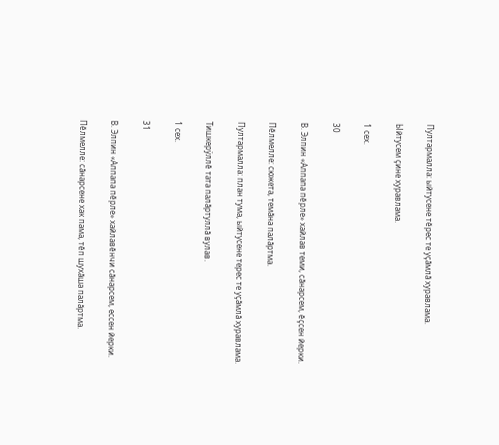Пултармалла: ыйтусене тĕрес те уçăмлă хуравлама.

Ыйтусем çине хуравлама.

1 сех.

30

В. Элпин «Аппапа пĕрле» хайлав теми, сăнарсем, ĕçсен йерки.

Пĕлмелле: сюжета, темăна палăртма.

Пултармалла: план тума, ыйтусене терес те уçăмлă хуравлама.

Тишкерÿллĕ тата палăртуллă вулав.

1 сех.

31

В. Элпин «Аппапа пĕрле» хайлавĕнчи сăнарсем, ессен йерки.

Пĕлмелле: сăнарсене хак пама, тĕп шухăша палăртма.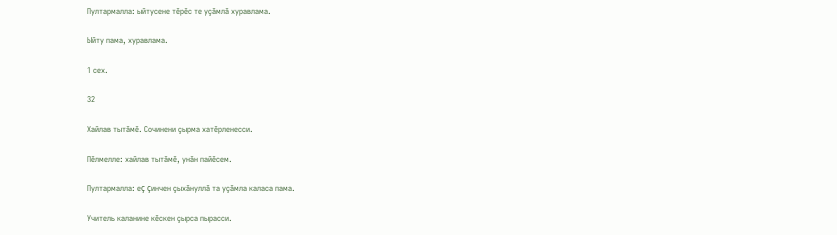Пултармалла: ыйтусене тĕрĕс те уçăмлă хуравлама.

Ыйту пама, хуравлама.

1 сех.

32

Хайлав тытăмĕ. Сочинени çырма хатĕрленесси.

Пĕлмелле: хайлав тытăмĕ, унăн пайĕсем.

Пултармалла: еç çинчен çыхăнуллă та уçăмла каласа пама.

Учитель каланине кĕскен çырса пырасси.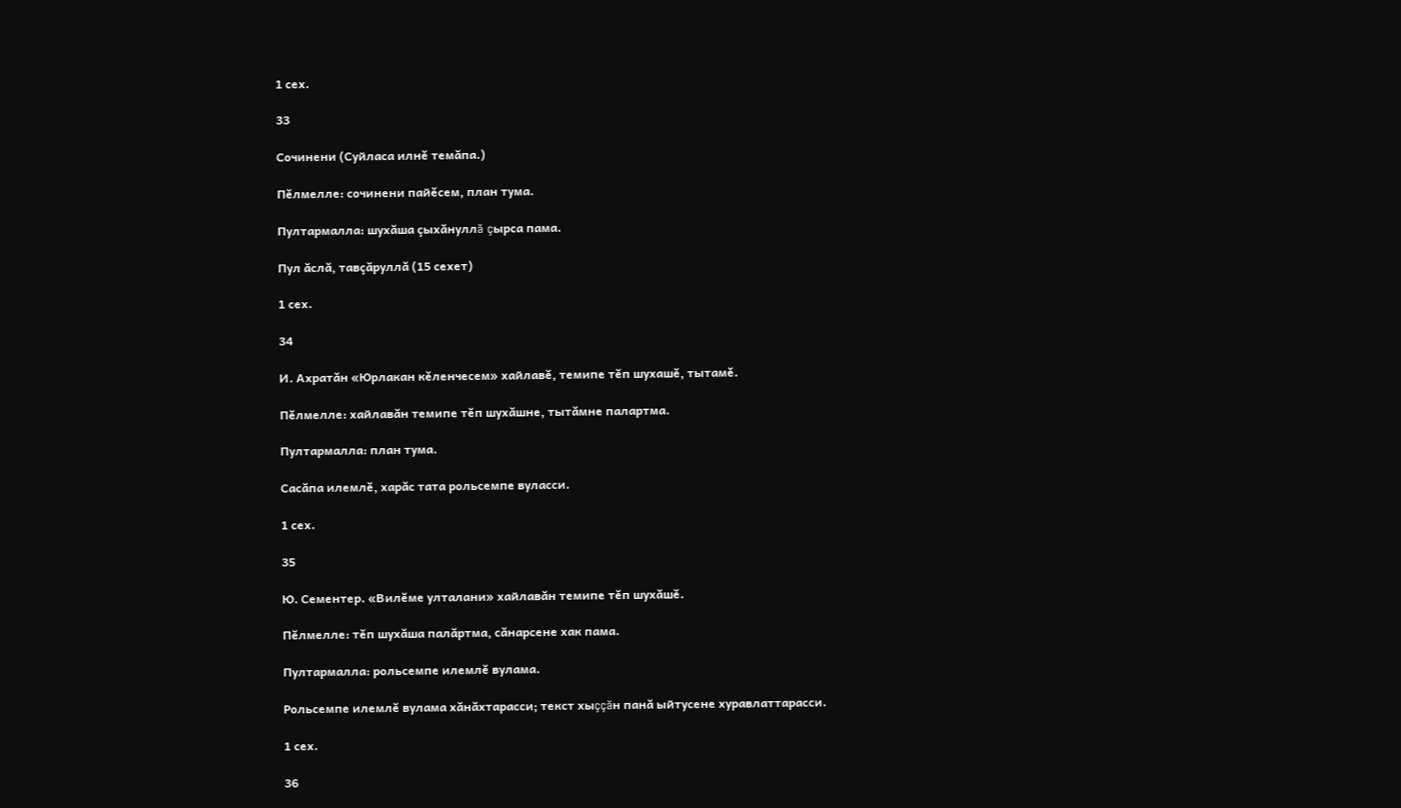1 сех.

33

Сочинени (Суйласа илнĕ темăпа.)

Пĕлмелле: сочинени пайĕсем, план тума.

Пултармалла: шухăша çыхăнуллă çырса пама.

Пул ăслă, тавçăруллă (15 сехет)

1 сех.

34

И. Ахратăн «Юрлакан кĕленчесем» хайлавĕ, темипе тĕп шухашĕ, тытамĕ.

Пĕлмелле: хайлавăн темипе тĕп шухăшне, тытăмне палартма.

Пултармалла: план тума.

Сасăпа илемлĕ, харăс тата рольсемпе вуласси.

1 сех.

35

Ю. Сементер. «Вилĕме улталани» хайлавăн темипе тĕп шухăшĕ.

Пĕлмелле: тĕп шухăша палăртма, сăнарсене хак пама.

Пултармалла: рольсемпе илемлĕ вулама.

Рольсемпе илемлĕ вулама хăнăхтарасси; текст хыççăн панă ыйтусене хуравлаттарасси.

1 сех.

36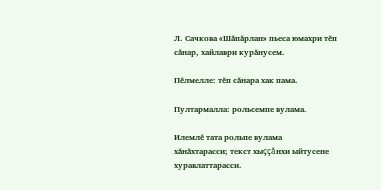Л. Сачкова «Шăпăрлан» пьеса юмахри тĕп сăнар, хайлаври курăнусем.

Пĕлмелле: тĕп сăнара хак пама.

Пултармалла: рольсемпе вулама.

Илемлĕ тата рольпе вулама хăнăхтарасси; текст хыççăнхи ыйтусене хуравлаттарасси.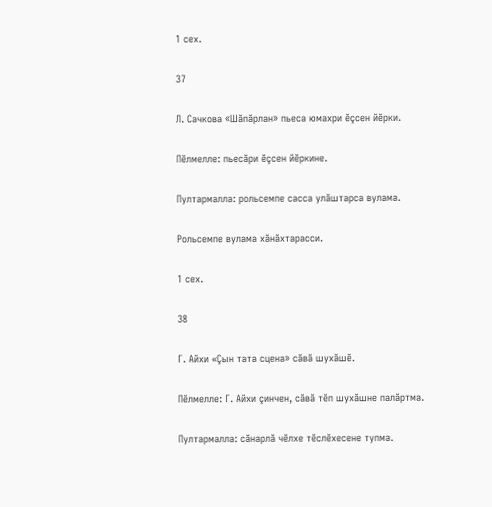1 сех.

37

Л. Сачкова «Шăпăрлан» пьеса юмахри ĕçсен йĕрки.

Пĕлмелле: пьесăри ĕçсен йĕркине.

Пултармалла: рольсемпе сасса улăштарса вулама.

Рольсемпе вулама хăнăхтарасси.

1 сех.

38

Г. Айхи «Çын тата сцена» сăвă шухăшĕ.

Пĕлмелле: Г. Айхи çинчен, сăвă тĕп шухăшне палăртма.

Пултармалла: сăнарлă чĕлхе тĕслĕхесене тупма.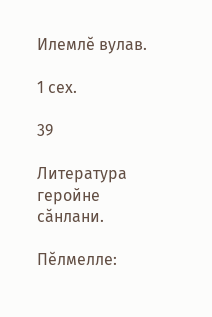Илемлĕ вулав.

1 сех.

39

Литература геройне сăнлани.

Пĕлмелле: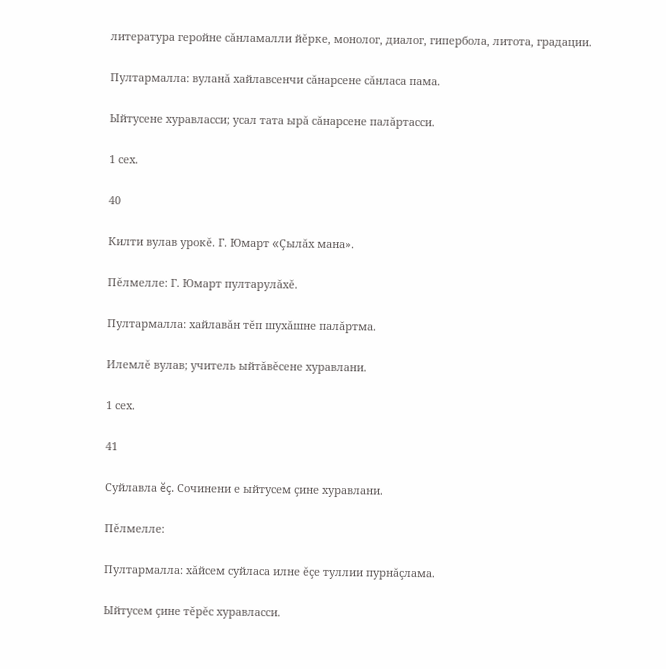литература геройне сăнламалли йĕрке, монолог, диалог, гипербола, литота, градации.

Пултармалла: вуланă хайлавсенчи сăнарсене сăнласа пама.

Ыйтусене хуравласси; усал тата ырă сăнарсене палăртасси.

1 сех.

40

Килти вулав урокĕ. Г. Юмарт «Çылăх мана».

Пĕлмелле: Г. Юмарт пултарулăхĕ.

Пултармалла: хайлавăн тĕп шухăшне палăртма.

Илемлĕ вулав; учитель ыйтăвĕсене хуравлани.

1 сех.

41

Суйлавла ĕç. Сочинени е ыйтусем çине хуравлани.

Пĕлмелле:

Пултармалла: хăйсем суйласа илне ĕçе туллии пурнăçлама.

Ыйтусем çине тĕрĕс хуравласси.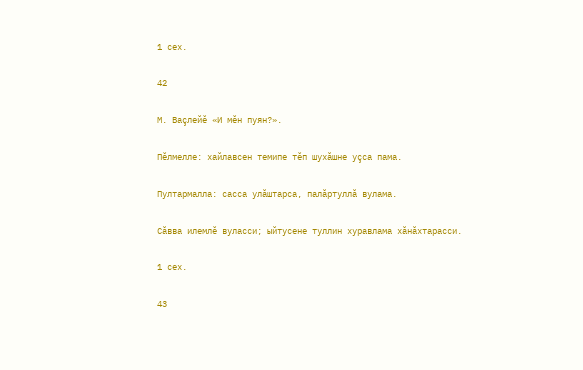1 сех.

42

М. Ваçлейě «И мĕн пуян?».

Пĕлмелле: хайлавсен темипе тĕп шухăшне уçса пама.

Пултармалла: сасса улăштарса, палăртуллă вулама.

Сăвва илемлĕ вуласси; ыйтусене туллин хуравлама хăнăхтарасси.

1 сех.

43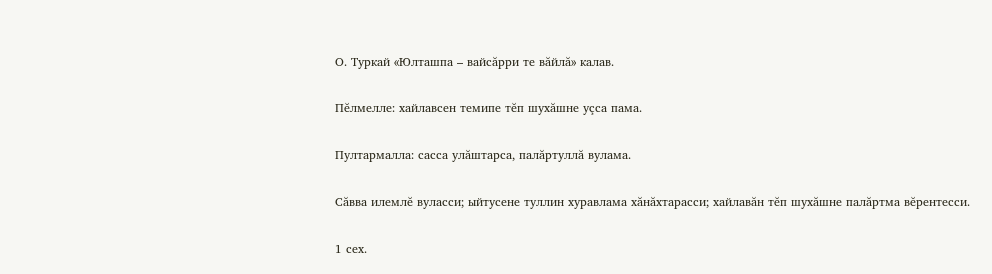О. Туркай «Юлташпа – вайсăрри те вăйлă» калав.

Пĕлмелле: хайлавсен темипе тĕп шухăшне уçса пама.

Пултармалла: сасса улăштарса, палăртуллă вулама.

Сăвва илемлĕ вуласси; ыйтусене туллин хуравлама хăнăхтарасси; хайлавăн тĕп шухăшне палăртма вĕрентесси.

1 сех.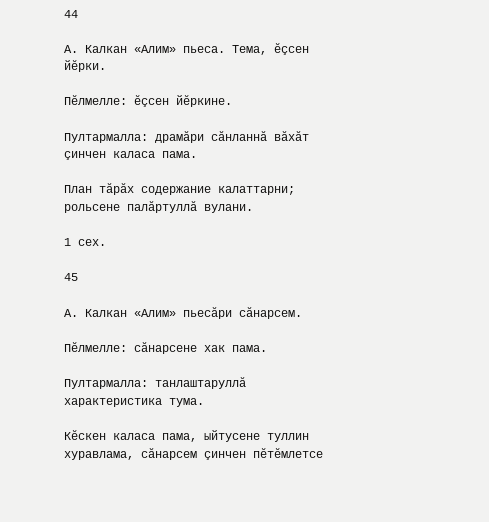44

А. Калкан «Алим» пьеса. Тема, ĕçсен йĕрки.

Пĕлмелле: ĕçсен йĕркине.

Пултармалла: драмăри сăнланнă вăхăт çинчен каласа пама.

План тăрăх содержание калаттарни; рольсене палăртуллă вулани.

1 сех.

45

А. Калкан «Алим» пьесăри сăнарсем.

Пĕлмелле: сăнарсене хак пама.

Пултармалла: танлаштаруллă характеристика тума.

Кĕскен каласа пама, ыйтусене туллин хуравлама, сăнарсем çинчен пĕтĕмлетсе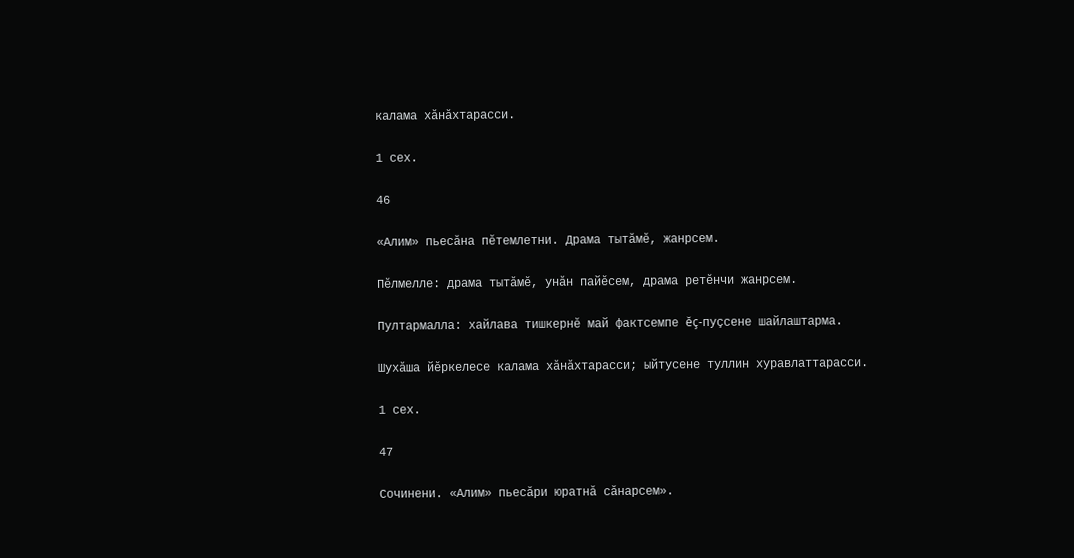калама хăнăхтарасси.

1 сех.

46

«Алим» пьесăна пĕтемлетни. Драма тытăмĕ, жанрсем.

Пĕлмелле: драма тытăмĕ, унăн пайĕсем, драма ретĕнчи жанрсем.

Пултармалла: хайлава тишкернĕ май фактсемпе ĕç-пуçсене шайлаштарма.

Шухăша йĕркелесе калама хăнăхтарасси; ыйтусене туллин хуравлаттарасси.

1 сех.

47

Сочинени. «Алим» пьесăри юратнă сăнарсем».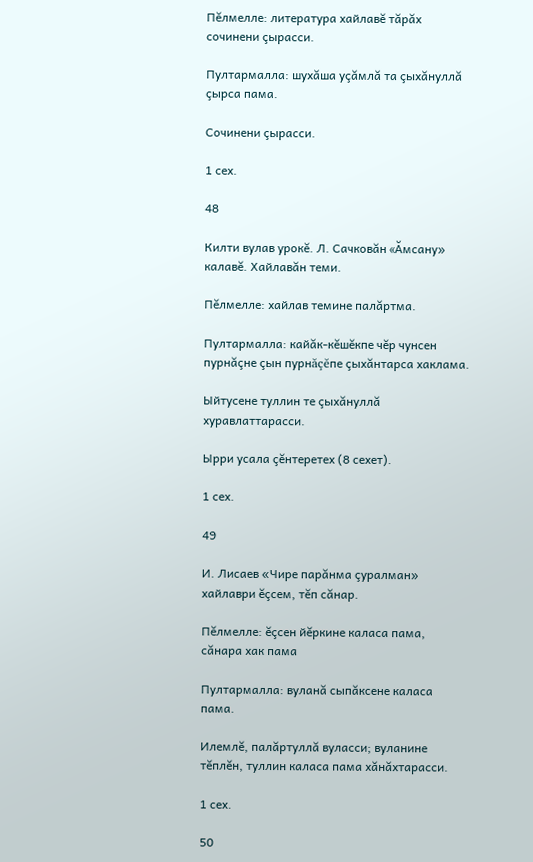Пĕлмелле: литература хайлавĕ тăрăх сочинени çырасси.

Пултармалла: шухăша уçăмлă та çыхăнуллă çырса пама.

Сочинени çырасси.

1 сех.

48

Килти вулав урокĕ. Л. Сачковăн «Ăмсану» калавĕ. Хайлавăн теми.

Пĕлмелле: хайлав темине палăртма.

Пултармалла: кайăк-кĕшĕкпе чĕр чунсен пурнăçне çын пурнăçĕпе çыхăнтарса хаклама.

Ыйтусене туллин те çыхăнуллă хуравлаттарасси.

Ырри усала çĕнтеретех (8 сехет).

1 сех.

49

И. Лисаев «Чире парăнма çуралман» хайлаври ĕçсем, тĕп сăнар.

Пĕлмелле: ĕçсен йĕркине каласа пама, сăнара хак пама

Пултармалла: вуланă сыпăксене каласа пама.

Илемлĕ, палăртуллă вуласси; вуланине тĕплĕн, туллин каласа пама хăнăхтарасси.

1 сех.

50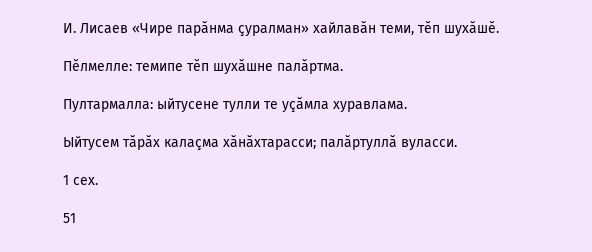И. Лисаев «Чире парăнма çуралман» хайлавăн теми, тĕп шухăшĕ.

Пĕлмелле: темипе тĕп шухăшне палăртма.

Пултармалла: ыйтусене тулли те уçăмла хуравлама.

Ыйтусем тăрăх калаçма хăнăхтарасси; палăртуллă вуласси.

1 сех.

51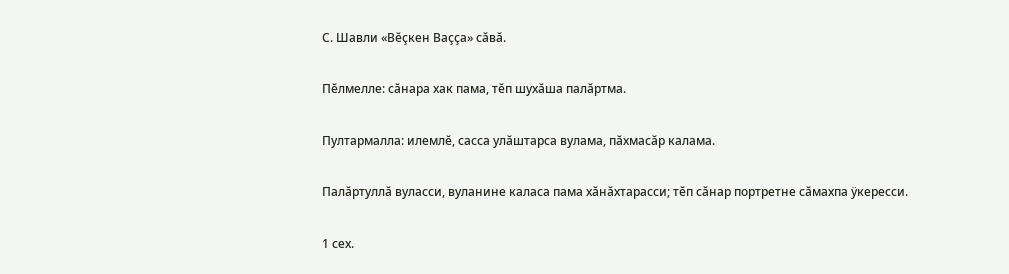С. Шавли «Вĕçкен Ваççа» сăвă.

Пĕлмелле: сăнара хак пама, тĕп шухăша палăртма.

Пултармалла: илемлĕ, сасса улăштарса вулама, пăхмасăр калама.

Палăртуллă вуласси, вуланине каласа пама хăнăхтарасси; тĕп сăнар портретне сăмахпа ÿкересси.

1 сех.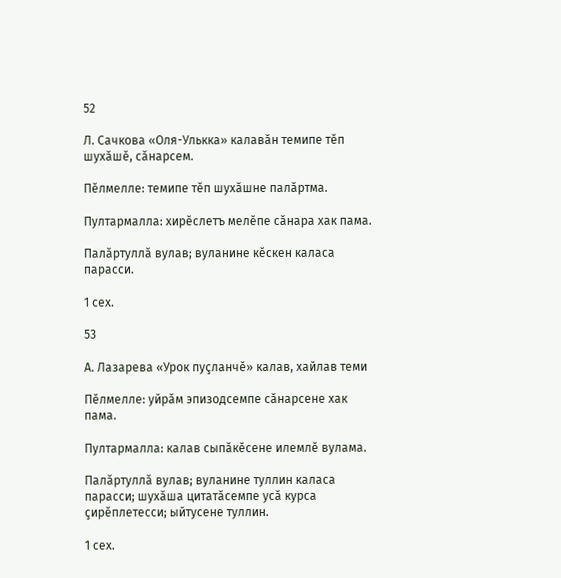52

Л. Сачкова «Оля-Улькка» калавăн темипе тĕп шухăшĕ, сăнарсем.

Пĕлмелле: темипе тĕп шухăшне палăртма.

Пултармалла: хирĕслетъ мелĕпе сăнара хак пама.

Палăртуллă вулав; вуланине кĕскен каласа парасси.

1 сех.

53

А. Лазарева «Урок пуçланчĕ» калав, хайлав теми

Пĕлмелле: уйрăм эпизодсемпе сăнарсене хак пама.

Пултармалла: калав сыпăкĕсене илемлĕ вулама.

Палăртуллă вулав; вуланине туллин каласа парасси; шухăша цитатăсемпе усă курса çирĕплетесси; ыйтусене туллин.

1 сех.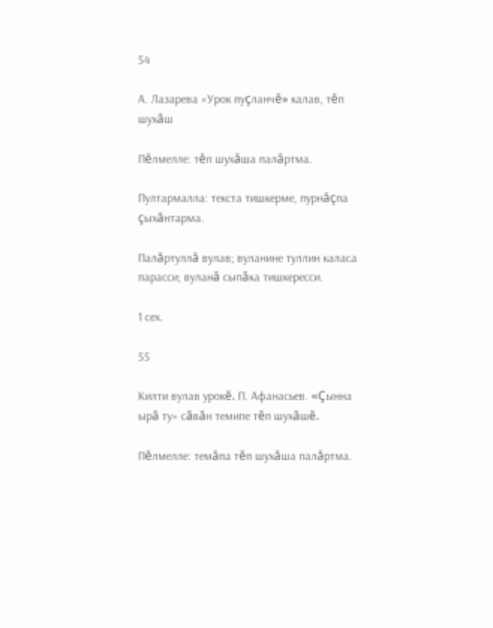54

А. Лазарева «Урок пуçланчĕ» калав, тĕп шухăш

Пĕлмелле: тĕп шухăша палăртма.

Пултармалла: текста тишкерме, пурнăçпа çыхăнтарма.

Палăртуллă вулав; вуланине туллин каласа парасси; вуланă сыпăка тишкересси.

1 сех.

55

Килти вулав урокĕ. П. Афанасьев. «Çынна ырă ту» сăвăн темипе тĕп шухăшĕ.

Пĕлмелле: темăпа тĕп шухăша палăртма.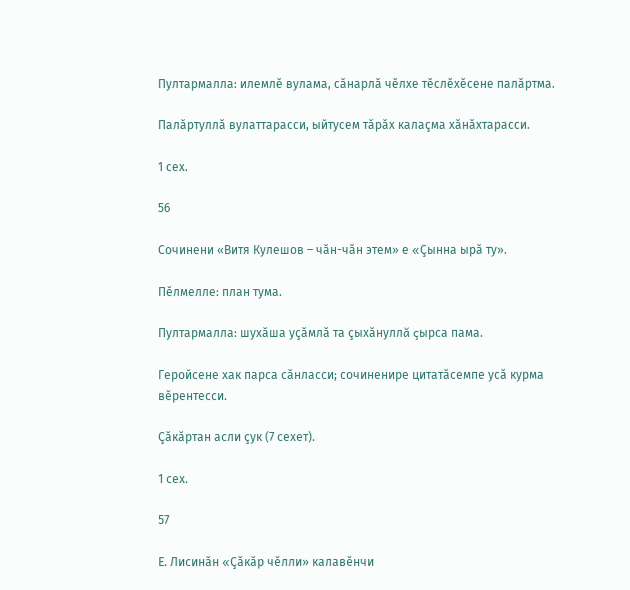Пултармалла: илемлĕ вулама, сăнарлă чĕлхе тĕслĕхĕсене палăртма.

Палăртуллă вулаттарасси, ыйтусем тăрăх калаçма хăнăхтарасси.

1 сех.

56

Сочинени «Витя Кулешов – чăн-чăн этем» е «Çынна ырă ту».

Пĕлмелле: план тума.

Пултармалла: шухăша уçăмлă та çыхăнуллă çырса пама.

Геройсене хак парса сăнласси; сочиненире цитатăсемпе усă курма вĕрентесси.

Çăкăртан асли çук (7 сехет).

1 сех.

57

Е. Лисинăн «Çăкăр чĕлли» калавĕнчи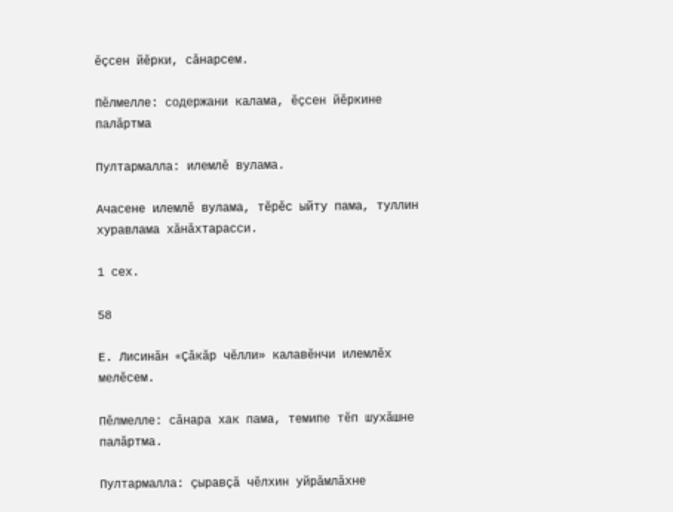ĕçсен йĕрки, сăнарсем.

Пĕлмелле: содержани калама, ĕçсен йĕркине палăртма

Пултармалла: илемлĕ вулама.

Ачасене илемлĕ вулама, тĕрĕс ыйту пама, туллин хуравлама хăнăхтарасси.

1 сех.

58

Е. Лисинăн «Çăкăр чĕлли» калавĕнчи илемлĕх мелĕсем.

Пĕлмелле: сăнара хак пама, темипе тĕп шухăшне палăртма.

Пултармалла: çыравçă чĕлхин уйрăмлăхне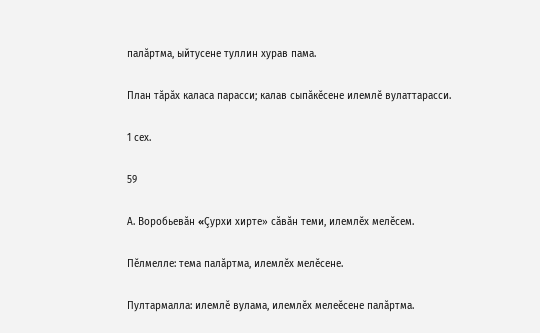палăртма, ыйтусене туллин хурав пама.

План тăрăх каласа парасси; калав сыпăкĕсене илемлĕ вулаттарасси.

1 сех.

59

А. Воробьевăн «Çурхи хирте» сăвăн теми, илемлĕх мелĕсем.

Пĕлмелле: тема палăртма, илемлĕх мелĕсене.

Пултармалла: илемлĕ вулама, илемлĕх мелеĕсене палăртма.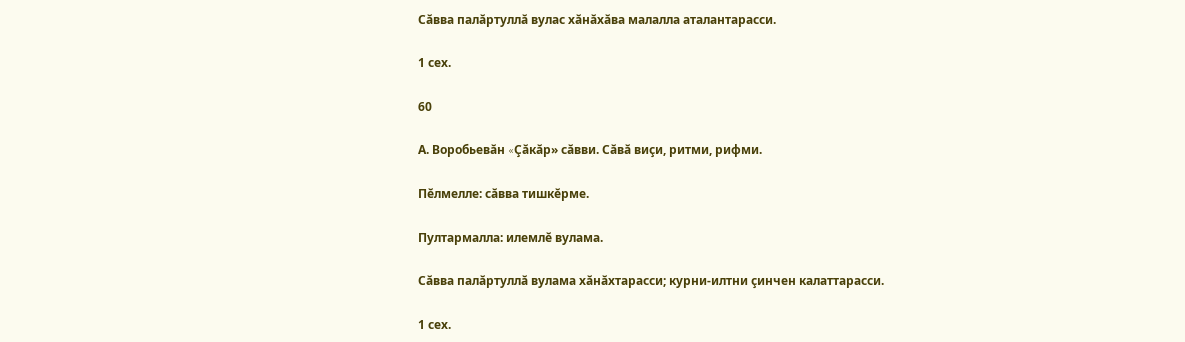Сăвва палăртуллă вулас хăнăхăва малалла аталантарасси.

1 сех.

60

А. Воробьевăн «Çăкăр» сăвви. Сăвă виçи, ритми, рифми.

Пĕлмелле: сăвва тишкĕрме.

Пултармалла: илемлĕ вулама.

Сăвва палăртуллă вулама хăнăхтарасси; курни-илтни çинчен калаттарасси.

1 сех.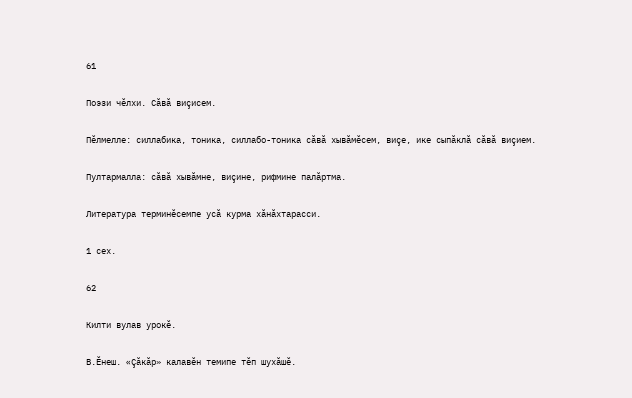61

Поэзи чĕлхи. Сăвă виçисем.

Пĕлмелле: силлабика, тоника, силлабо-тоника сăвă хывăмĕсем, виçе, ике сыпăклă сăвă виçием.

Пултармалла: сăвă хывăмне, виçине, рифмине палăртма.

Литература терминĕсемпе усă курма хăнăхтарасси.

1 сех.

62

Килти вулав урокĕ.

В.Ĕнеш. «Çăкăр» калавĕн темипе тĕп шухăшĕ.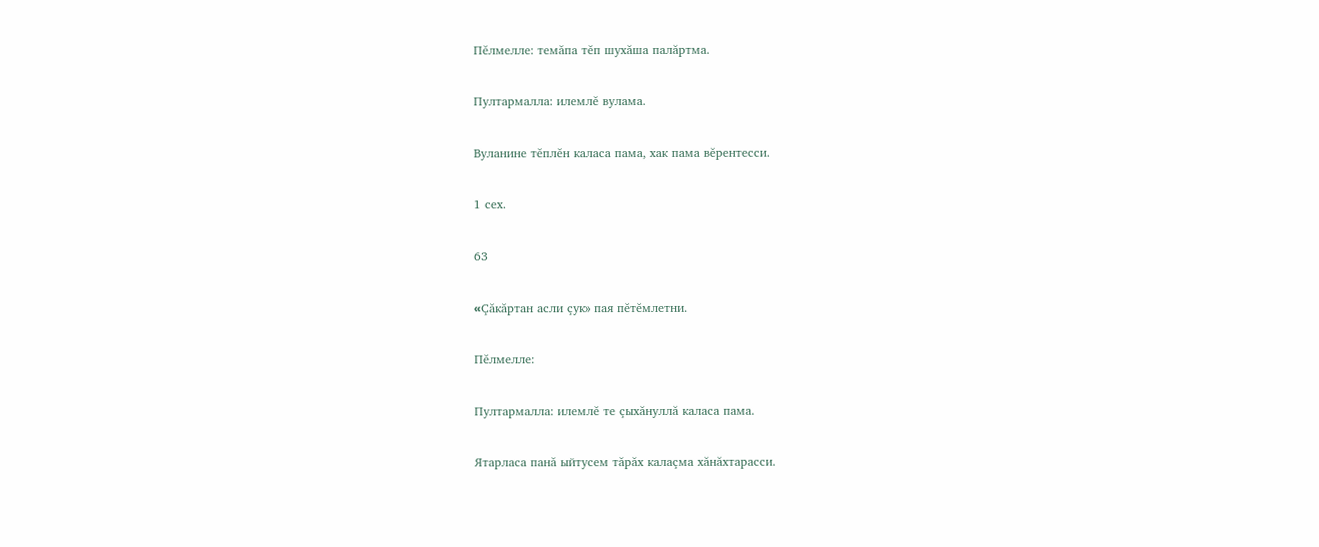Пĕлмелле: темăпа тĕп шухăша палăртма.

Пултармалла: илемлĕ вулама.

Вуланине тĕплĕн каласа пама, хак пама вĕрентесси.

1 сех.

63

«Çăкăртан асли çук» пая пĕтĕмлетни.

Пĕлмелле:

Пултармалла: илемлĕ те çыхăнуллă каласа пама.

Ятарласа панă ыйтусем тăрăх калаçма хăнăхтарасси.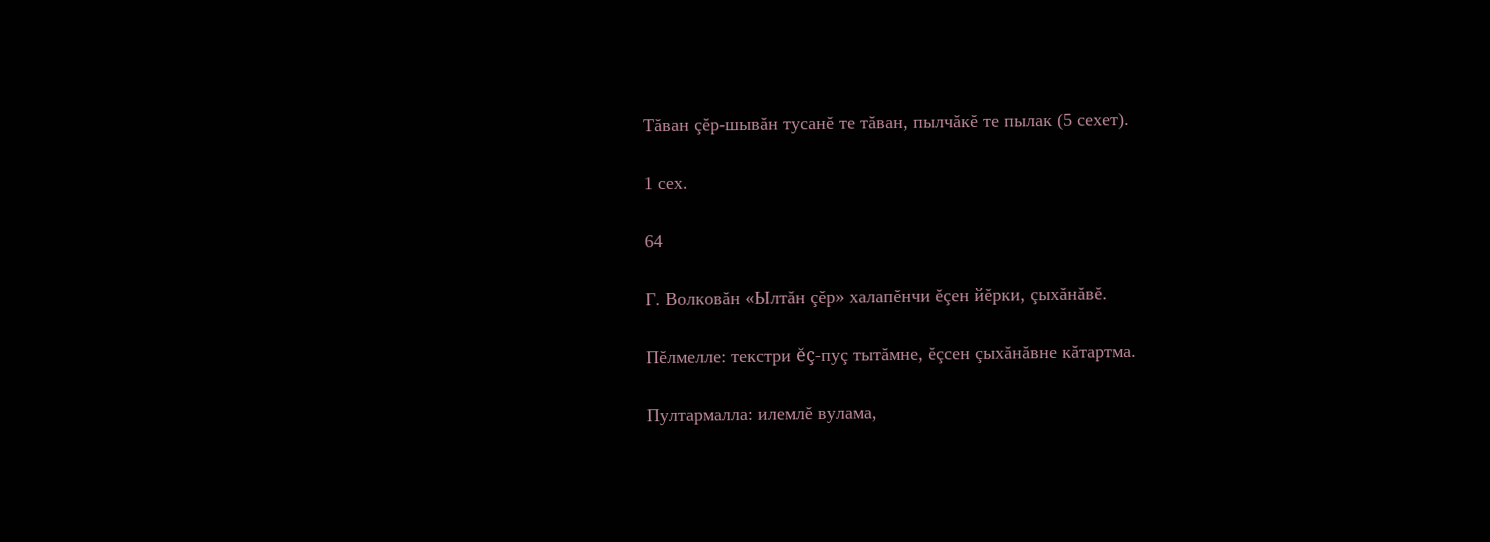Тăван çĕр-шывăн тусанĕ те тăван, пылчăкĕ те пылак (5 сехет).

1 сех.

64

Г. Волковăн «Ылтăн çĕр» халапĕнчи ĕçен йĕрки, çыхăнăвĕ.

Пĕлмелле: текстри ĕç-пуç тытăмне, ĕçсен çыхăнăвне кăтартма.

Пултармалла: илемлĕ вулама,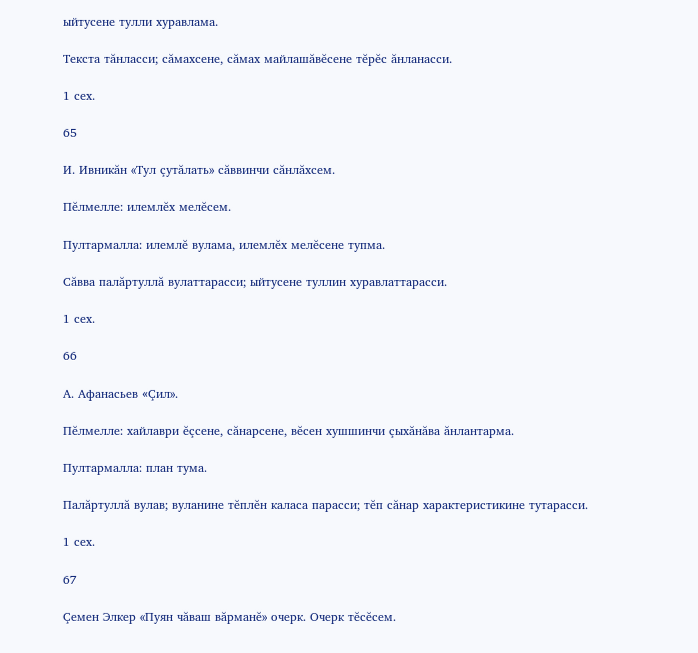ыйтусене тулли хуравлама.

Текста тăнласси; сăмахсене, сăмах майлашăвĕсене тĕрĕс ăнланасси.

1 сех.

65

И. Ивникăн «Тул çутăлать» сăввинчи сăнлăхсем.

Пĕлмелле: илемлĕх мелĕсем.

Пултармалла: илемлĕ вулама, илемлĕх мелĕсене тупма.

Сăвва палăртуллă вулаттарасси; ыйтусене туллин хуравлаттарасси.

1 сех.

66

А. Афанасьев «Çил».

Пĕлмелле: хайлаври ĕçсене, сăнарсене, вĕсен хушшинчи çыхăнăва ăнлантарма.

Пултармалла: план тума.

Палăртуллă вулав; вуланине тĕплĕн каласа парасси; тĕп сăнар характеристикине тутарасси.

1 сех.

67

Çемен Элкер «Пуян чăваш вăрманĕ» очерк. Очерк тĕсĕсем.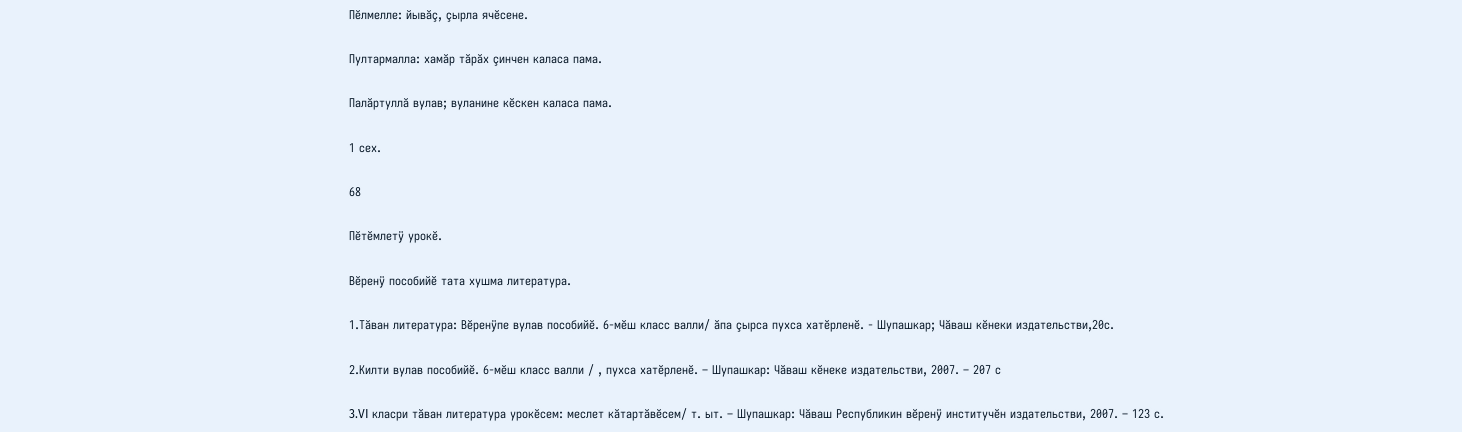Пĕлмелле: йывăç, çырла ячĕсене.

Пултармалла: хамăр тăрăх çинчен каласа пама.

Палăртуллă вулав; вуланине кĕскен каласа пама.

1 сех.

68

Пĕтĕмлетÿ урокĕ.

Вĕренÿ пособийĕ тата хушма литература.

1.Тăван литература: Вĕренÿпе вулав пособийĕ. 6-мĕш класс валли/ ăпа çырса пухса хатĕрленĕ. - Шупашкар; Чăваш кĕнеки издательстви,20с.

2.Килти вулав пособийĕ. 6-мĕш класс валли / , пухса хатĕрленĕ. – Шупашкар: Чăваш кĕнеке издательстви, 2007. – 207 с

3.VI класри тăван литература урокĕсем: меслет кăтартăвĕсем/ т. ыт. – Шупашкар: Чăваш Республикин вĕренÿ институчĕн издательстви, 2007. – 123 с.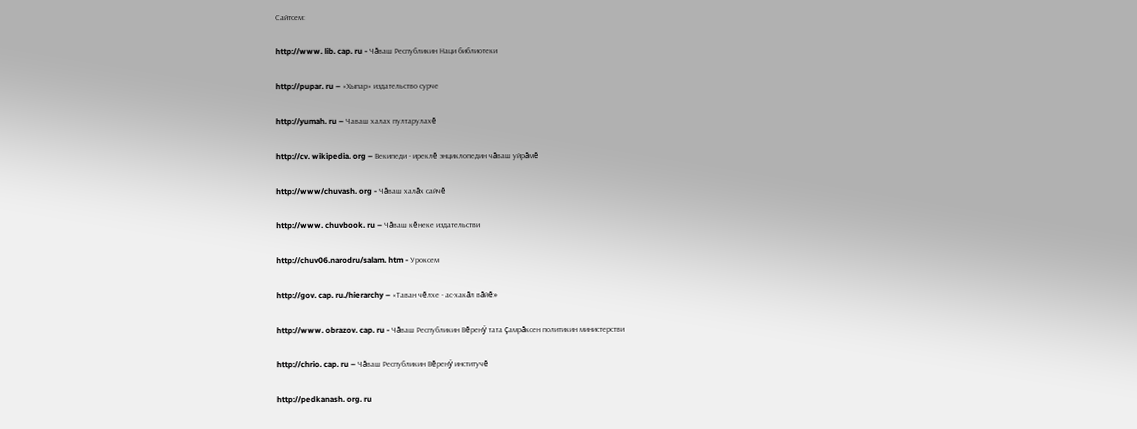Сайтсем:

http://www. lib. cap. ru - Чăваш Республикин Наци библиотеки

http://pupar. ru – «Хыпар» издательство cурчe

http://yumah. ru – Чaваш халaх пултарулaхĕ

http://cv. wikipedia. org – Векипеди - ирeклĕ энциклопедин чăваш уйрăмĕ

http://www/chuvash. org - Чăваш халăх сайчĕ

http://www. chuvbook. ru – Чăваш кĕнеке издательстви

http://chuv06.narodru/salam. htm - Уроксем

http://gov. cap. ru./hierarchy – «Тaван чĕлхе - aс-хакăл вăйĕ»

http://www. obrazov. cap. ru - Чăваш Республикин Вĕренÿ тата çамрăксен политикин министерстви

http://chrio. cap. ru – Чăваш Республикин Вĕренÿ институчĕ

http://pedkanash. org. ru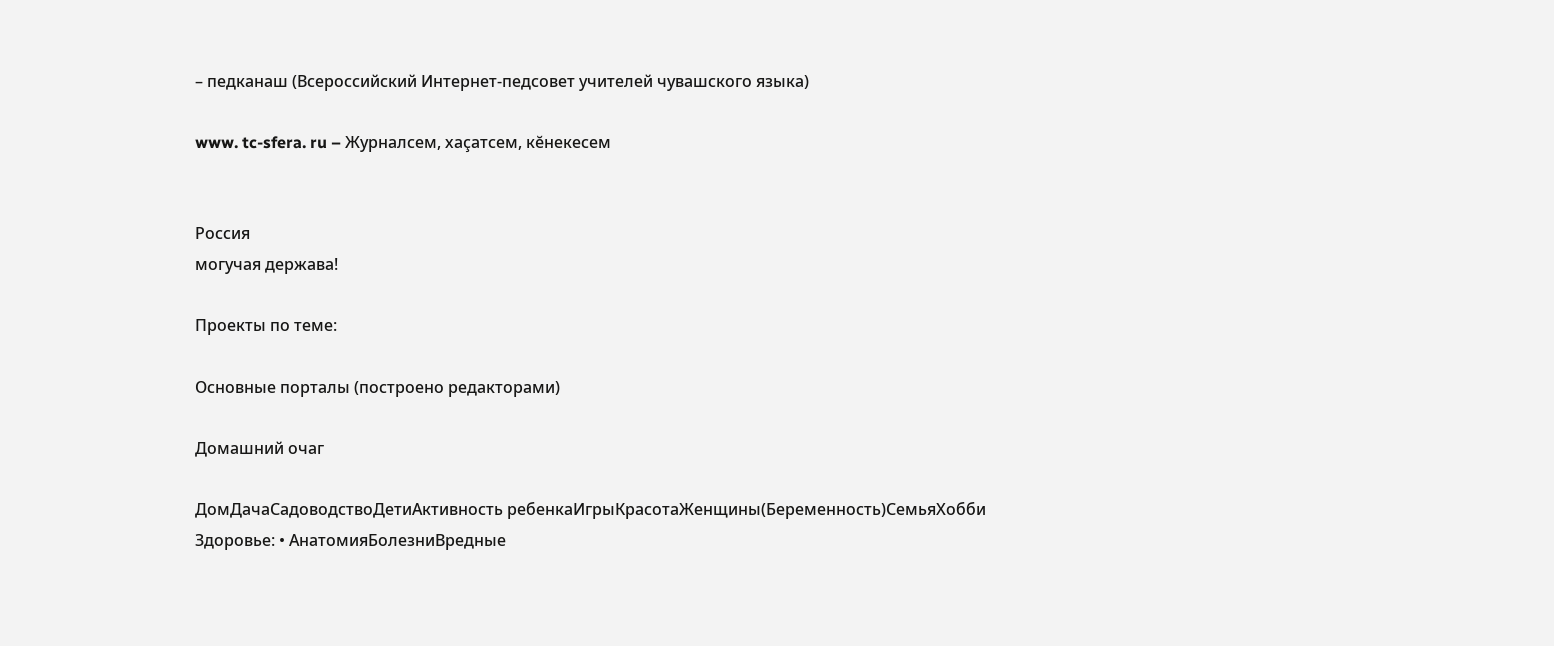– педканаш (Всероссийский Интернет-педсовет учителей чувашского языка)

www. tc-sfera. ru – Журналсем, хаçатсем, кĕнекесем


Россия
могучая держава!

Проекты по теме:

Основные порталы (построено редакторами)

Домашний очаг

ДомДачаСадоводствоДетиАктивность ребенкаИгрыКрасотаЖенщины(Беременность)СемьяХобби
Здоровье: • АнатомияБолезниВредные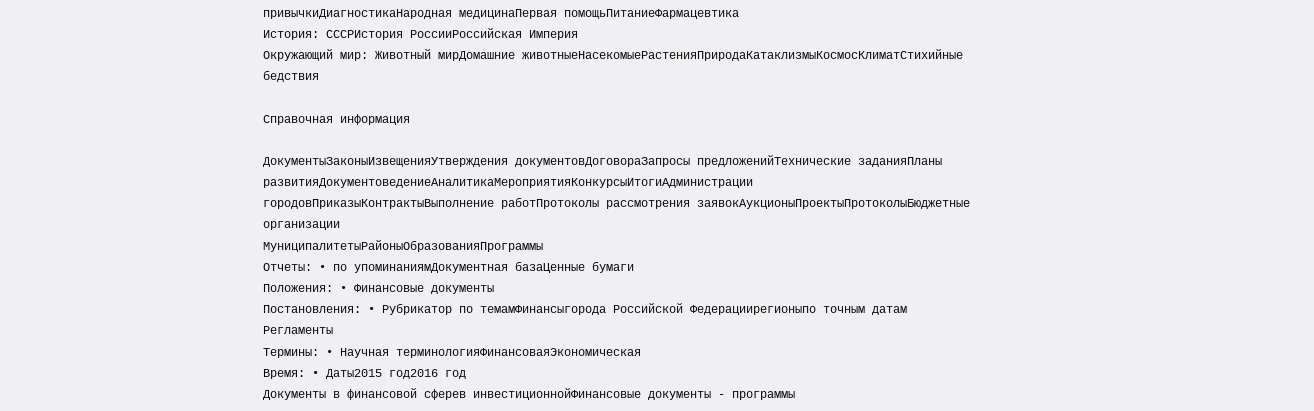привычкиДиагностикаНародная медицинаПервая помощьПитаниеФармацевтика
История: СССРИстория РоссииРоссийская Империя
Окружающий мир: Животный мирДомашние животныеНасекомыеРастенияПриродаКатаклизмыКосмосКлиматСтихийные бедствия

Справочная информация

ДокументыЗаконыИзвещенияУтверждения документовДоговораЗапросы предложенийТехнические заданияПланы развитияДокументоведениеАналитикаМероприятияКонкурсыИтогиАдминистрации городовПриказыКонтрактыВыполнение работПротоколы рассмотрения заявокАукционыПроектыПротоколыБюджетные организации
МуниципалитетыРайоныОбразованияПрограммы
Отчеты: • по упоминаниямДокументная базаЦенные бумаги
Положения: • Финансовые документы
Постановления: • Рубрикатор по темамФинансыгорода Российской Федерациирегионыпо точным датам
Регламенты
Термины: • Научная терминологияФинансоваяЭкономическая
Время: • Даты2015 год2016 год
Документы в финансовой сферев инвестиционнойФинансовые документы - программы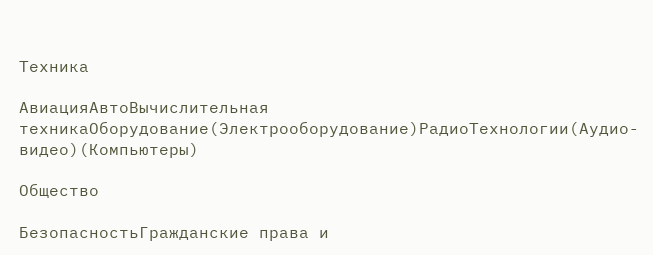Техника

АвиацияАвтоВычислительная техникаОборудование(Электрооборудование)РадиоТехнологии(Аудио-видео)(Компьютеры)

Общество

БезопасностьГражданские права и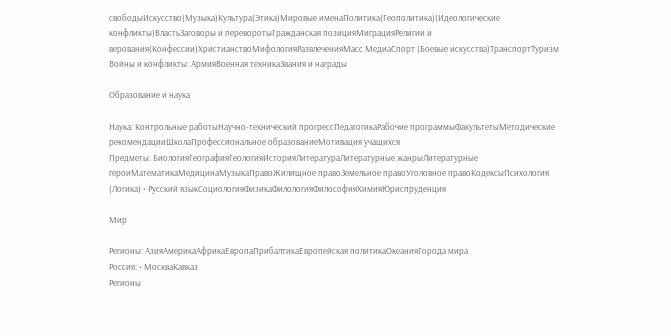свободыИскусство(Музыка)Культура(Этика)Мировые именаПолитика(Геополитика)(Идеологические конфликты)ВластьЗаговоры и переворотыГражданская позицияМиграцияРелигии и верования(Конфессии)ХристианствоМифологияРазвлеченияМасс МедиаСпорт (Боевые искусства)ТранспортТуризм
Войны и конфликты: АрмияВоенная техникаЗвания и награды

Образование и наука

Наука: Контрольные работыНаучно-технический прогрессПедагогикаРабочие программыФакультетыМетодические рекомендацииШколаПрофессиональное образованиеМотивация учащихся
Предметы: БиологияГеографияГеологияИсторияЛитератураЛитературные жанрыЛитературные героиМатематикаМедицинаМузыкаПравоЖилищное правоЗемельное правоУголовное правоКодексыПсихология (Логика) • Русский языкСоциологияФизикаФилологияФилософияХимияЮриспруденция

Мир

Регионы: АзияАмерикаАфрикаЕвропаПрибалтикаЕвропейская политикаОкеанияГорода мира
Россия: • МоскваКавказ
Регионы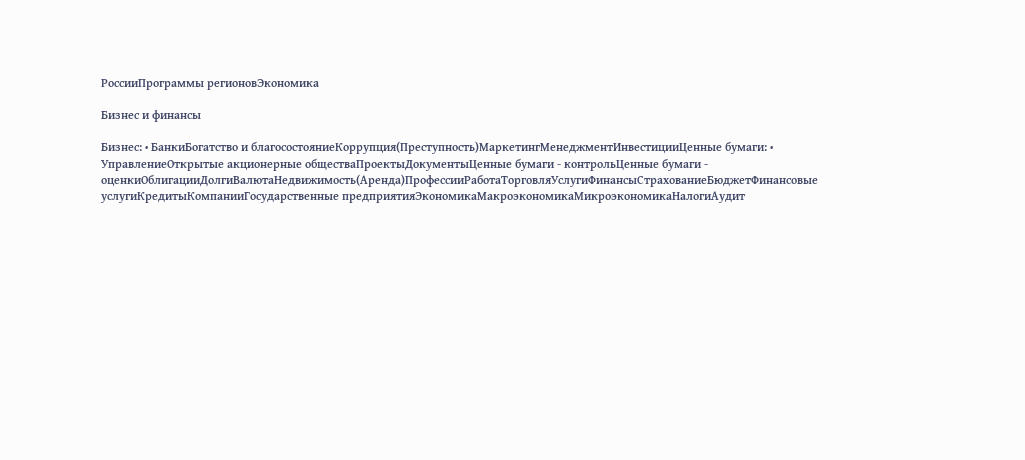РоссииПрограммы регионовЭкономика

Бизнес и финансы

Бизнес: • БанкиБогатство и благосостояниеКоррупция(Преступность)МаркетингМенеджментИнвестицииЦенные бумаги: • УправлениеОткрытые акционерные обществаПроектыДокументыЦенные бумаги - контрольЦенные бумаги - оценкиОблигацииДолгиВалютаНедвижимость(Аренда)ПрофессииРаботаТорговляУслугиФинансыСтрахованиеБюджетФинансовые услугиКредитыКомпанииГосударственные предприятияЭкономикаМакроэкономикаМикроэкономикаНалогиАудит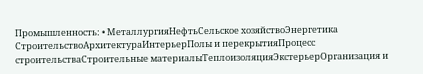Промышленность: • МеталлургияНефтьСельское хозяйствоЭнергетика
СтроительствоАрхитектураИнтерьерПолы и перекрытияПроцесс строительстваСтроительные материалыТеплоизоляцияЭкстерьерОрганизация и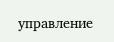управление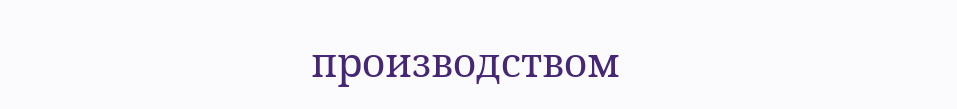производством